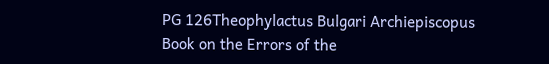PG 126Theophylactus Bulgari Archiepiscopus
Book on the Errors of the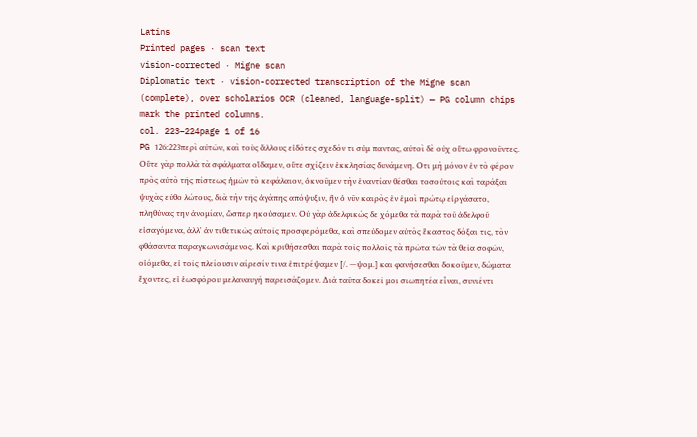Latins
Printed pages · scan text
vision-corrected · Migne scan
Diplomatic text · vision-corrected transcription of the Migne scan (complete), over scholarios OCR (cleaned, language-split) — PG column chips mark the printed columns.
col. 223–224page 1 of 16
PG 126:223περὶ αὐτῶν, καὶ τοὺς ἄλλους εἰδότες σχεδόν τι σύμ παντας, αὐτοὶ δὲ οὐχ οὕτω φρονοῦντες. Οὔτε γὰρ πολλὰ τὰ σφάλματα οἴδαμεν, οὔτε σχίζειν ἐκκλησίας δυνάμενη. Οτι μὴ μόνον ἐν τὸ φέρον πρὸς αὐτὸ τῆς πίστεως ἡμῶν τὸ κεφάλαιον, ὀκνοῦμεν τὴν ἐναντίαν θέσθαι τοσούτοις καὶ ταράξαι ψυχὰς εὐθο λώτους, διὰ τὴν τῆς ἀγάπης απόψυξιν, ἣν ὁ νῦν καιρὸς ἐν ἐμοὶ πρώτῳ εἰργάσατο, πληθύνας την ἀνομίαν, ὥσπερ ηκούσαμεν. Οὐ γὰρ ἀδελφικώς δε χόμεθα τὰ παρὰ τοῦ ἀδελφοῦ εἰσαγόμενα, ἀλλ᾽ ἀν τιθετικῶς αὐτοῖς προσφερόμεθα, καὶ σπεύδομεν αὐτὸς ἕκαστος δόξαι τις, τὸν φθάσαντα παραγκωνισάμενος. Καὶ κριθήσεσθαι παρὰ τοῖς πολλοῖς τὰ πρῶτα τῶν τὰ θεῖα σοφῶν, οἰόμεθα, εἰ τοῖς πλείουσιν αίρεσίν τινα ἐπιτρέψαμεν [/. —ψομ.] και φανήσεσθαι δοκοῦμεν, δώματα ἔχοντες, εἰ ἑωσφόρου μελαναυγή παρεισάζομεν. Διά ταῦτα δοκεῖ μοι σιωπητέα εἶναι, συνιέντι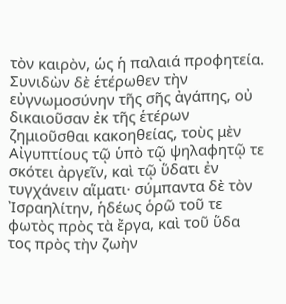τὸν καιρὸν, ὡς ἡ παλαιά προφητεία. Συνιδὼν δὲ ἑτέρωθεν τὴν εὐγνωμοσύνην τῆς σῆς ἀγάπης, οὐ δικαιοῦσαν ἐκ τῆς ἑτέρων ζημιοῦσθαι κακοηθείας, τοὺς μὲν Αἰγυπτίους τῷ ὑπὸ τῷ ψηλαφητῷ τε σκότει ἀργεῖν, καὶ τῷ ὕδατι ἐν τυγχάνειν αἵματι· σύμπαντα δὲ τὸν Ἰσραηλίτην, ἡδέως ὁρῶ τοῦ τε φωτὸς πρὸς τὰ ἔργα, καὶ τοῦ ὕδα τος πρὸς τὴν ζωὴν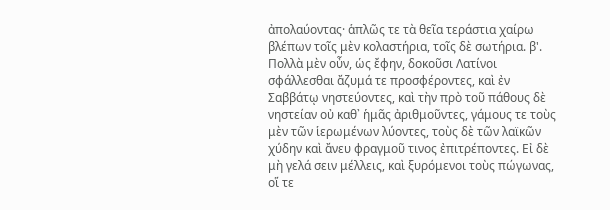ἀπολαύοντας· ἁπλῶς τε τὰ θεῖα τεράστια χαίρω βλέπων τοῖς μὲν κολαστήρια, τοῖς δὲ σωτήρια. β'. Πολλὰ μὲν οὖν, ὡς ἔφην, δοκοῦσι Λατίνοι σφάλλεσθαι ἄζυμά τε προσφέροντες, καὶ ἐν Σαββάτῳ νηστεύοντες, καὶ τὴν πρὸ τοῦ πάθους δὲ νηστείαν οὐ καθ᾿ ἡμᾶς ἀριθμοῦντες, γάμους τε τοὺς μὲν τῶν ἱερωμένων λύοντες, τοὺς δὲ τῶν λαϊκῶν χύδην καὶ ἄνευ φραγμοῦ τινος ἐπιτρέποντες. Εἰ δὲ μὴ γελά σειν μέλλεις, καὶ ξυρόμενοι τοὺς πώγωνας, οἵ τε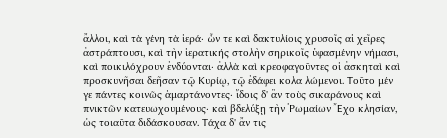ἄλλοι, καὶ τὰ γένη τὰ ἱερά· ὧν τε καὶ δακτυλίοις χρυσοῖς αἱ χεῖρες ἀστράπτουσι, καὶ τὴν ἱερατικής στολὴν σηρικοῖς ὑφασμένην νήμασι, καὶ ποικιλόχρουν ἐνδύονται· ἀλλὰ καὶ κρεοφαγοῦντες οἱ ἀσκηταὶ καὶ προσκυνῆσαι δεῆσαν τῷ Κυρίῳ, τῷ ἐδάφει κολα λώμενοι. Τοῦτο μέν γε πάντες κοινῶς ἁμαρτάνοντες· ἴδοις δ' ἂν τοὺς σικαράνους καὶ πνικτῶν κατευωχουμένους· καὶ βδελύξῃ τὴν Ῥωμαίων Ἔχο κλησίαν, ὡς τοιαῦτα διδάσκουσαν. Τάχα δ' ἄν τις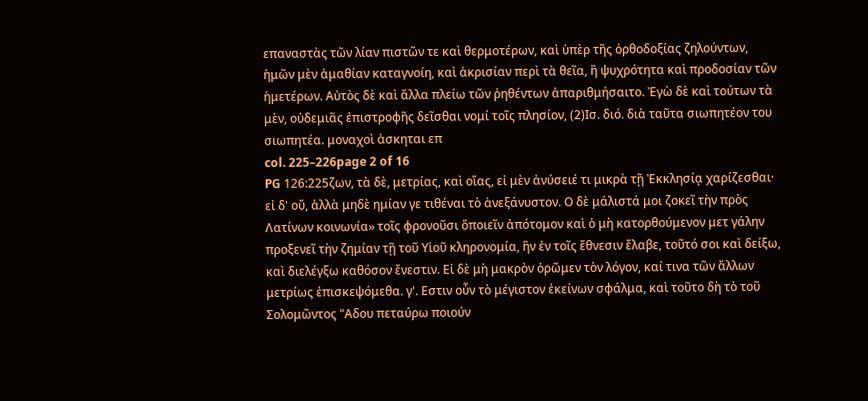επαναστὰς τῶν λίαν πιστῶν τε καὶ θερμοτέρων, καὶ ὑπὲρ τῆς ὀρθοδοξίας ζηλούντων, ἡμῶν μὲν ἀμαθίαν καταγνοίη, καὶ ἀκρισίαν περὶ τὰ θεῖα, ἢ ψυχρότητα καὶ προδοσίαν τῶν ἡμετέρων. Αὐτὸς δὲ καὶ ἄλλα πλείω τῶν ῥηθέντων ἀπαριθμήσαιτο. Ἐγὼ δὲ καὶ τούτων τὰ μὲν, οὐδεμιᾶς ἐπιστροφῆς δεῖσθαι νομί τοῖς πλησίον, (2)Ισ. διό. διὰ ταῦτα σιωπητέον του σιωπητέα. μοναχοὶ ἀσκηται επ
col. 225–226page 2 of 16
PG 126:225ζων, τὰ δὲ, μετρίας, καὶ οἴας, εἰ μὲν ἀνύσειέ τι μικρὰ τῇ Ἐκκλησίᾳ χαρίζεσθαι· εἰ δ' οὔ, ἀλλὰ μηδὲ ημίαν γε τιθέναι τὸ ἀνεξάνυστον. Ο δὲ μάλιστά μοι ζοκεῖ τὴν πρὸς Λατίνων κοινωνία» τοῖς φρονοῦσι ὅποιεῖν ἀπότομον καὶ ὁ μὴ κατορθούμενον μετ γάλην προξενεῖ τὴν ζημίαν τῇ τοῦ Υἱοῦ κληρονομία, ἣν ἐν τοῖς ἔθνεσιν ἔλαβε, τοῦτό σοι καὶ δείξω, καὶ διελέγξω καθόσον ἔνεστιν. Εἰ δὲ μὴ μακρὸν ὁρῶμεν τὸν λόγον, καί τινα τῶν ἄλλων μετρίως ἐπισκεψόμεθα. γ'. Εστιν οὖν τὸ μέγιστον ἐκείνων σφάλμα, καὶ τοῦτο δὴ τὸ τοῦ Σολομῶντος "Αδου πεταύρω ποιούν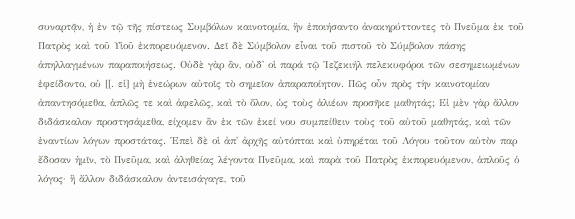συναρτᾷν, ἡ ἐν τῷ τῆς πίστεως Συμβόλων καινοτομία, ἣν ἐποιήσαντο ἀνακηρύττοντες τὸ Πνεῦμα ἐκ τοῦ Πατρὸς καὶ τοῦ Υἱοῦ ἐκπορευόμενον. Δεῖ δὲ Σύμβολον εἶναι τοῦ πιστοῦ τὸ Σύμβολον πάσης ἀπηλλαγμένων παραποιήσεως. Οὐδὲ γὰρ ἂν, οὐδ' οἱ παρά τῷ Ἰεζεκιήλ πελεκυφόροι τῶν σεσημειωμένων ἐφείδοντο, οὐ [[. εἰ] μὴ ἐνεώρων αὐτοῖς τὸ σημεῖον ἀπαραποίητον. Πῶς οὖν πρὸς τὴν καινοτομίαν ἀπαντησόμεθα, ἁπλῶς τε καὶ ἀφελῶς, καὶ τὸ ὅλον, ὡς τοὺς ἁλιέων προσῆκε μαθητάς; Εἰ μὲν γὰρ ἄλλον διδάσκαλον προστησάμεθα, είχομεν ἂν ἐκ τῶν ἐκεί νου συμπείθειν τοὺς τοῦ αὐτοῦ μαθητάς, καὶ τῶν ἐναντίων λόγων προστάτας. Ἐπεὶ δὲ οἱ ἀπ' ἀρχῆς αὐτόπται καὶ ὑπηρέται τοῦ Λόγου τοῦτον αὐτὸν παρ ἔδοσαν ἡμῖν, τὸ Πνεῦμα, καὶ ἀληθείας λέγοντα Πνεῦμα, καὶ παρὰ τοῦ Πατρὸς ἐκπορευόμενον, ἁπλοῦς ὁ λόγος· ἢ ἄλλον διδάσκαλον ἀντεισάγαγε, τοῦ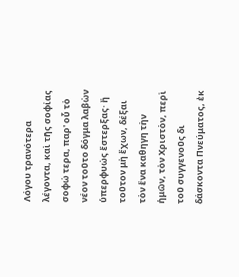Λόγου τρανότερα λέγοντα, καὶ τῆς σοφίας σοφώ τερα, παρ' οὗ τὸ νέον τοῦτο δόγμα λαβὼν ὑπερφυώς ἔστερξας· ἢ τοῦτον μὴ ἔχων, δέξαι τὸν ἕνα καθηγη τὴν ἡμῶν, τὸν Χριστὸν, περὶ τοῦ συγγενοῦς δι δάσκοντα Πνεύματος, ἐκ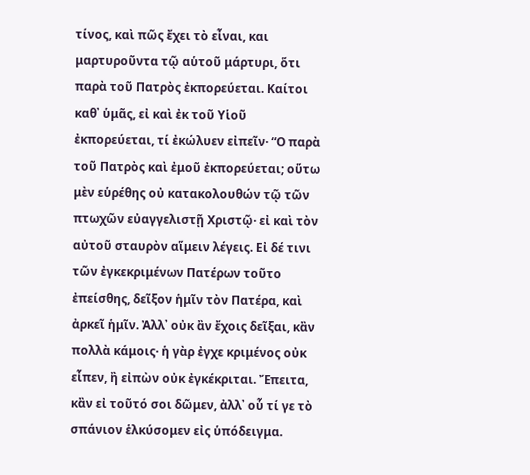τίνος, καὶ πῶς ἔχει τὸ εἶναι, και μαρτυροῦντα τῷ αὑτοῦ μάρτυρι, ὅτι παρὰ τοῦ Πατρὸς ἐκπορεύεται. Καίτοι καθ᾽ ὑμᾶς, εἰ καὶ ἐκ τοῦ Υἱοῦ ἐκπορεύεται, τί ἐκώλυεν εἰπεῖν· “Ο παρὰ τοῦ Πατρὸς καὶ ἐμοῦ ἐκπορεύεται; οὕτω μὲν εὑρέθης οὐ κατακολουθών τῷ τῶν πτωχῶν εὐαγγελιστῇ Χριστῷ· εἰ καὶ τὸν αὐτοῦ σταυρὸν αἵμειν λέγεις. Εἰ δέ τινι τῶν ἐγκεκριμένων Πατέρων τοῦτο ἐπείσθης, δεῖξον ἡμῖν τὸν Πατέρα, καὶ ἀρκεῖ ἡμῖν. Ἀλλ᾽ οὐκ ἂν ἔχοις δεῖξαι, κἂν πολλὰ κάμοις· ἡ γὰρ ἐγχε κριμένος οὐκ εἶπεν, ἢ εἰπὼν οὐκ ἐγκέκριται. Ἔπειτα, κἂν εἰ τοῦτό σοι δῶμεν, ἀλλ᾽ οὗ τί γε τὸ σπάνιον ἑλκύσομεν εἰς ὑπόδειγμα.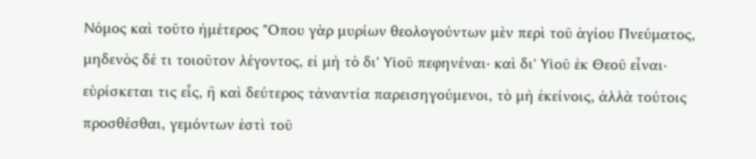Νόμος καὶ τοῦτο ἡμέτερος "Οπου γὰρ μυρίων θεολογούντων μὲν περὶ τοῦ ἁγίου Πνεύματος, μηδενὸς δέ τι τοιοῦτον λέγοντος, εἰ μὴ τὸ δι' Υἱοῦ πεφηνέναι· καὶ δι' Υἱοῦ ἐκ Θεοῦ εἶναι· εὑρίσκεται τις εἷς, ἢ καὶ δεύτερος τἀναντία παρεισηγούμενοι, τὸ μὴ ἐκείνοις, ἀλλὰ τούτοις προσθέσθαι, γεμόντων ἐστὶ τοῦ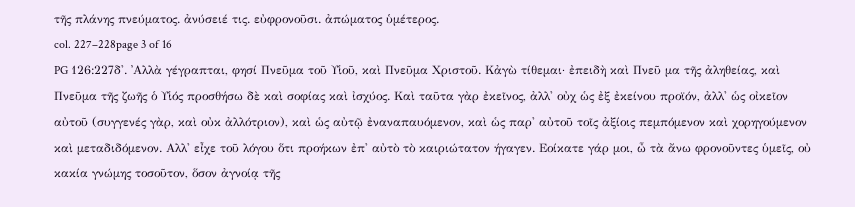τῆς πλάνης πνεύματος. ἀνύσειέ τις. εὐφρονοῦσι. ἀπώματος ὑμέτερος.
col. 227–228page 3 of 16
PG 126:227δ'. ᾿Αλλὰ γέγραπται, φησί Πνεῦμα τοῦ Υἱοῦ, καὶ Πνεῦμα Χριστοῦ. Κἀγὼ τίθεμαι· ἐπειδὴ καὶ Πνεῦ μα τῆς ἀληθείας, καὶ Πνεῦμα τῆς ζωῆς ὁ Υἱός προσθήσω δὲ καὶ σοφίας καὶ ἰσχύος. Καὶ ταῦτα γὰρ ἐκεῖνος, ἀλλ' οὐχ ὡς ἐξ ἐκείνου προϊόν, ἀλλ' ὡς οἰκεῖον αὐτοῦ (συγγενές γὰρ, καὶ οὐκ ἀλλότριον), καὶ ὡς αὐτῷ ἐναναπαυόμενον, καὶ ὡς παρ' αὐτοῦ τοῖς ἀξίοις πεμπόμενον καὶ χορηγούμενον καὶ μεταδιδόμενον. Αλλ' εἶχε τοῦ λόγου ὅτι προήκων ἐπ' αὐτὸ τὸ καιριώτατον ήγαγεν. Εοίκατε γάρ μοι, ὦ τὰ ἄνω φρονοῦντες ὑμεῖς, οὐ κακία γνώμης τοσοῦτον, ὅσον ἀγνοίᾳ τῆς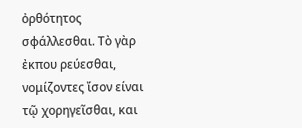ὀρθότητος σφάλλεσθαι. Τὸ γὰρ ἐκπου ρεύεσθαι, νομίζοντες ἴσον είναι τῷ χορηγεῖσθαι, και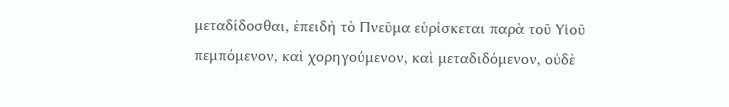μεταδίδοσθαι, ἐπειδὴ τὸ Πνεῦμα εὑρίσκεται παρὰ τοῦ Υἱοῦ πεμπόμενον, καὶ χορηγούμενον, καὶ μεταδιδόμενον, οὐδὲ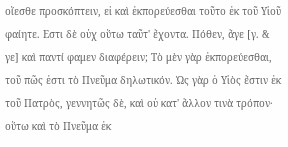οἴεσθε προσκόπτειν, εἰ καὶ ἐκπορεύεσθαι τοῦτο ἐκ τοῦ Υἱοῦ φαίητε. Εστι δὲ οὐχ οὕτω ταῦτ' ἔχοντα. Πόθεν, ἄγε [γ. & γε] καὶ παντί φαμεν διαφέρειν; Τὸ μὲν γὰρ ἐκπορεύεσθαι, τοῦ πῶς ἐστι τὸ Πνεῦμα δηλωτικόν. Ὡς γὰρ ὁ Υἱὸς ἔστιν ἐκ τοῦ Πατρὸς, γεννητῶς δὲ, καὶ οὐ κατ' ἄλλον τινὰ τρόπον· οὕτω καὶ τὸ Πνεῦμα ἐκ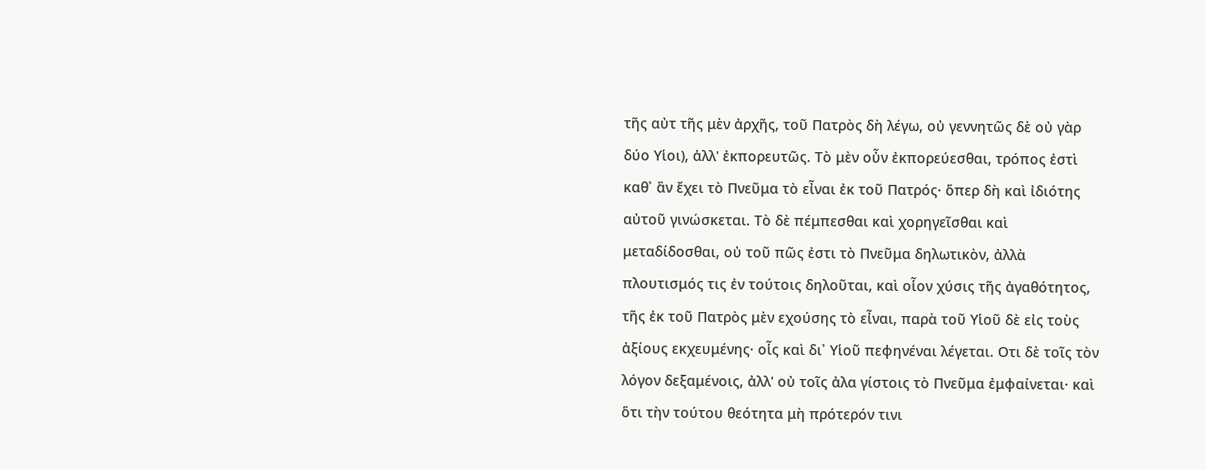τῆς αὐτ τῆς μὲν ἀρχῆς, τοῦ Πατρὸς δὴ λέγω, οὐ γεννητῶς δὲ οὐ γὰρ δύο Υἱοι), ἀλλ' ἐκπορευτῶς. Τὸ μὲν οὖν ἐκπορεύεσθαι, τρόπος ἐστὶ καθ᾽ ἂν ἔχει τὸ Πνεῦμα τὸ εἶναι ἐκ τοῦ Πατρός· ὅπερ δὴ καὶ ἰδιότης αὐτοῦ γινώσκεται. Τὸ δὲ πέμπεσθαι καὶ χορηγεῖσθαι καὶ μεταδίδοσθαι, οὐ τοῦ πῶς ἐστι τὸ Πνεῦμα δηλωτικὸν, ἀλλὰ πλουτισμός τις ἐν τούτοις δηλοῦται, καὶ οἷον χύσις τῆς ἀγαθότητος, τῆς ἐκ τοῦ Πατρὸς μὲν εχούσης τὸ εἶναι, παρὰ τοῦ Υἱοῦ δὲ εἰς τοὺς ἀξίους εκχευμένης· οἷς καὶ δι᾿ Υἱοῦ πεφηνέναι λέγεται. Οτι δὲ τοῖς τὸν λόγον δεξαμένοις, ἀλλ' οὐ τοῖς ἀλα γίστοις τὸ Πνεῦμα ἐμφαίνεται· καὶ ὅτι τὴν τούτου θεότητα μὴ πρότερόν τινι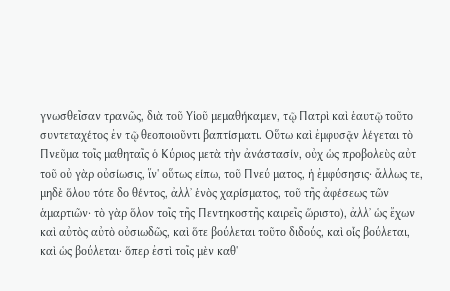γνωσθεῖσαν τρανῶς, διὰ τοῦ Υἱοῦ μεμαθήκαμεν, τῷ Πατρὶ καὶ ἑαυτῷ τοῦτο συντεταχέτος ἐν τῷ θεοποιοῦντι βαπτίσματι. Οὕτω καὶ ἐμφυσᾷν λέγεται τὸ Πνεῦμα τοῖς μαθηταῖς ὁ Κύριος μετὰ τὴν ἀνάστασίν, οὐχ ὡς προβολεὺς αὐτ τοῦ οὐ γὰρ οὐσίωσις, ἵν' οὕτως είπω, τοῦ Πνεύ ματος, ἡ ἐμφύσησις· ἄλλως τε, μηδὲ ὅλου τότε δο θέντος, ἀλλ᾽ ἑνὸς χαρίσματος, τοῦ τῆς ἀφέσεως τῶν ἁμαρτιῶν· τὸ γὰρ ὅλον τοῖς τῆς Πεντηκοστῆς καιρεῖς ὥριστο), ἀλλ᾽ ὡς ἔχων καὶ αὐτὸς αὐτὸ οὐσιωδῶς, καὶ ὅτε βούλεται τοῦτο διδούς, καὶ οἷς βούλεται, καὶ ὡς βούλεται· ὅπερ ἐστὶ τοῖς μὲν καθ'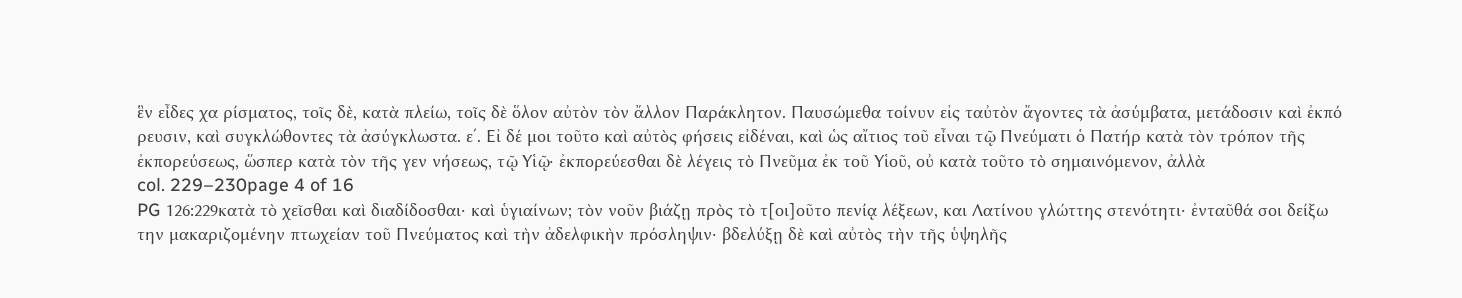ἓν εἶδες χα ρίσματος, τοῖς δὲ, κατὰ πλείω, τοῖς δὲ ὅλον αὐτὸν τὸν ἄλλον Παράκλητον. Παυσώμεθα τοίνυν εἰς ταὐτὸν ἄγοντες τὰ ἀσύμβατα, μετάδοσιν καὶ ἐκπό ρευσιν, καὶ συγκλώθοντες τὰ ἀσύγκλωστα. ε΄. Εἰ δέ μοι τοῦτο καὶ αὐτὸς φήσεις εἰδέναι, καὶ ὡς αἴτιος τοῦ εἶναι τῷ Πνεύματι ὁ Πατήρ κατὰ τὸν τρόπον τῆς ἐκπορεύσεως, ὥσπερ κατὰ τὸν τῆς γεν νήσεως, τῷ Υἱῷ· ἐκπορεύεσθαι δὲ λέγεις τὸ Πνεῦμα ἐκ τοῦ Υἱοῦ, οὐ κατὰ τοῦτο τὸ σημαινόμενον, ἀλλὰ
col. 229–230page 4 of 16
PG 126:229κατὰ τὸ χεῖσθαι καὶ διαδίδοσθαι· καὶ ὑγιαίνων; τὸν νοῦν βιάζῃ πρὸς τὸ τ[οι]οῦτο πενίᾳ λέξεων, και Λατίνου γλώττης στενότητι· ἐνταῦθά σοι δείξω την μακαριζομένην πτωχείαν τοῦ Πνεύματος καὶ τὴν ἀδελφικὴν πρόσληψιν· βδελύξῃ δὲ καὶ αὐτὸς τὴν τῆς ὑψηλῆς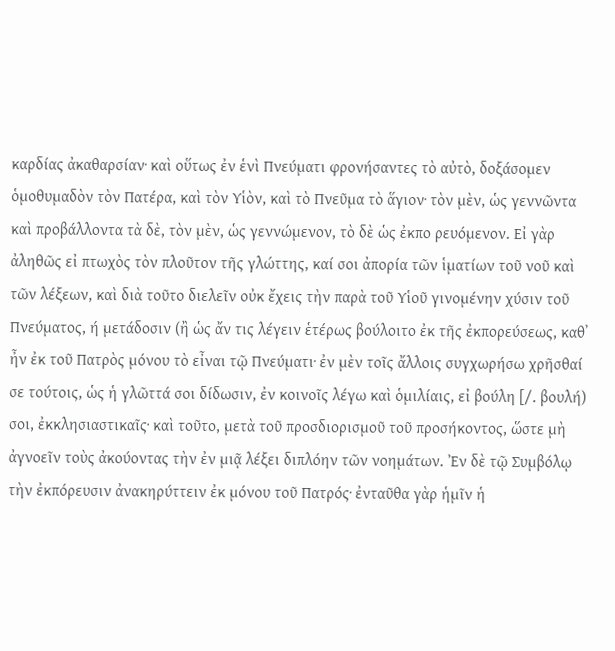καρδίας ἀκαθαρσίαν· καὶ οὕτως ἐν ἑνὶ Πνεύματι φρονήσαντες τὸ αὐτὸ, δοξάσομεν ὁμοθυμαδὸν τὸν Πατέρα, καὶ τὸν Υἱὸν, καὶ τὸ Πνεῦμα τὸ ἅγιον· τὸν μὲν, ὡς γεννῶντα καὶ προβάλλοντα τὰ δὲ, τὸν μὲν, ὡς γεννώμενον, τὸ δὲ ὡς ἐκπο ρευόμενον. Εἰ γὰρ ἀληθῶς εἰ πτωχὸς τὸν πλοῦτον τῆς γλώττης, καί σοι ἀπορία τῶν ἱματίων τοῦ νοῦ καὶ τῶν λέξεων, καὶ διὰ τοῦτο διελεῖν οὐκ ἔχεις τὴν παρὰ τοῦ Υἱοῦ γινομένην χύσιν τοῦ Πνεύματος, ή μετάδοσιν (ἢ ὡς ἄν τις λέγειν ἑτέρως βούλοιτο ἐκ τῆς ἐκπορεύσεως, καθ᾽ ἦν ἐκ τοῦ Πατρὸς μόνου τὸ εἶναι τῷ Πνεύματι· ἐν μὲν τοῖς ἄλλοις συγχωρήσω χρῆσθαί σε τούτοις, ὡς ἡ γλῶττά σοι δίδωσιν, ἐν κοινοῖς λέγω καὶ ὁμιλίαις, εἰ βούλη [/. βουλή) σοι, ἐκκλησιαστικαῖς· καὶ τοῦτο, μετὰ τοῦ προσδιορισμοῦ τοῦ προσήκοντος, ὥστε μὴ ἀγνοεῖν τοὺς ἀκούοντας τὴν ἐν μιᾷ λέξει διπλόην τῶν νοημάτων. Ἐν δὲ τῷ Συμβόλῳ τὴν ἐκπόρευσιν ἀνακηρύττειν ἐκ μόνου τοῦ Πατρός· ἐνταῦθα γὰρ ἡμῖν ἡ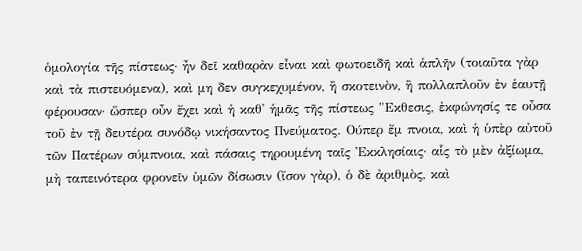ὁμολογία τῆς πίστεως· ἦν δεῖ καθαρὰν εἶναι καὶ φωτοειδῆ καὶ ἁπλῆν (τοιαῦτα γὰρ καὶ τὰ πιστευόμενα), καὶ μη δεν συγκεχυμένον, ἢ σκοτεινὸν, ἢ πολλαπλοῦν ἐν ἑαυτῇ φέρουσαν· ὥσπερ οὖν ἔχει καὶ ἡ καθ' ἡμᾶς τῆς πίστεως "Εκθεσις, ἐκφώνησίς τε οὖσα τοῦ ἐν τῇ δευτέρα συνόδῳ νικήσαντος Πνεύματος. Ούπερ ἔμ πνοια, καὶ ἡ ὑπὲρ αὐτοῦ τῶν Πατέρων σύμπνοια, καὶ πάσαις τηρουμένη ταῖς Ἐκκλησίαις· αἷς τὸ μὲν ἀξίωμα, μὴ ταπεινότερα φρονεῖν ὑμῶν δίσωσιν (ἴσον γὰρ), ὁ δὲ ἀριθμὸς, καὶ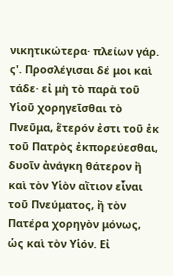νικητικώτερα· πλείων γάρ. ς'. Προσλέγισαι δέ μοι καὶ τάδε· εἰ μὴ τὸ παρὰ τοῦ Υἱοῦ χορηγεῖσθαι τὸ Πνεῦμα, ἕτερόν ἐστι τοῦ ἐκ τοῦ Πατρὸς ἐκπορεύεσθαι, δυοῖν ἀνάγκη θάτερον ἢ καὶ τὸν Υἱὸν αἴτιον εἶναι τοῦ Πνεύματος, ἢ τὸν Πατέρα χορηγὸν μόνως, ὡς καὶ τὸν Υἱόν. Εἰ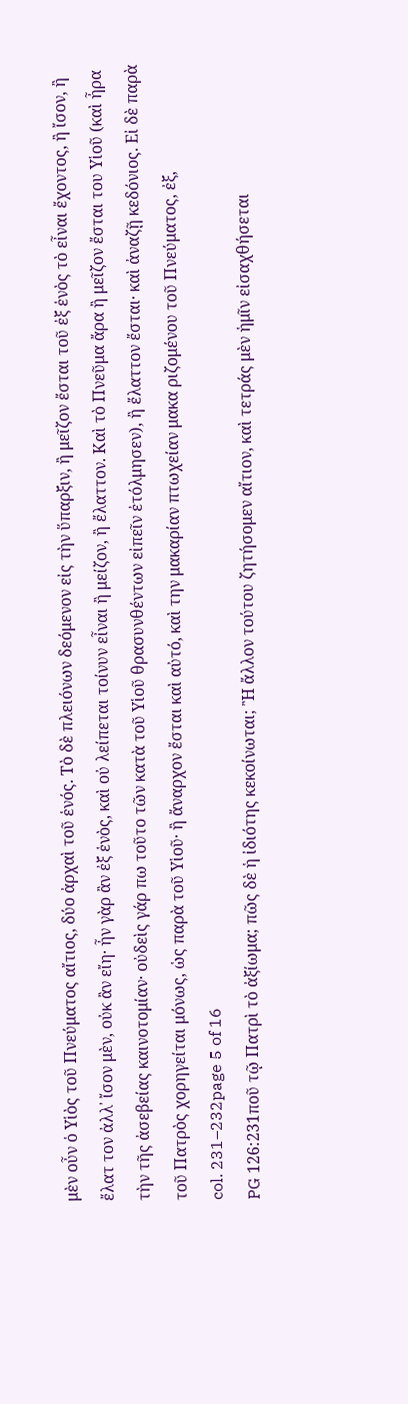μὲν οὖν ὁ Υἱὸς τοῦ Πνεύματος αἴτιος, δύο ἀρχαὶ τοῦ ἑνός. Τὸ δὲ πλειόνων δεόμενον εἰς τὴν ὕπαρξιν, ἢ μεῖζον ἔσται τοῦ ἐξ ἑνὸς τὸ εἶναι ἔχοντος, ἢ ἴσον, ἢ ἔλατ τον ἀλλ᾽ ἴσον μὲν, οὐκ ἂν εἴη· ἦν γὰρ ἂν ἐξ ἑνὸς, καὶ οὐ λείπεται τοίνυν εἶναι ἢ μείζον, ἢ ἔλαττον. Καὶ τὸ Πνεῦμα ἄρα ἢ μεῖζον ἔσται του Υἱοῦ (καὶ ἦρα τὴν τῆς ἀσεβείας καινοτομίαν· οὐδεὶς γάρ πω τοῦτο τῶν κατὰ τοῦ Υἱοῦ θρασυνθέντων εἰπεῖν ἐτόλμησεν), ἢ ἔλαττον ἔσται· καὶ ἀναζῇ κεδόνιος. Εἰ δὲ παρὰ τοῦ Πατρὸς χορηγείται μόνως, ὡς παρὰ τοῦ Υἱοῦ· ἢ ἄναρχον ἔσται καὶ αὐτό, καὶ την μακαρίαν πτωχείαν μακα ριζομένου τοῦ Πνεύματος, ἐξ,
col. 231–232page 5 of 16
PG 126:231ποῦ τῷ Πατρὶ τὸ ἀξίωμα; πῶς δὲ ἡ ἰδιότης κεκοίνωται; Ἢ ἄλλον τούτου ζητήσομεν αἴτιον, καὶ τετράς μὲν ἡμῖν εἰσαχθήσεται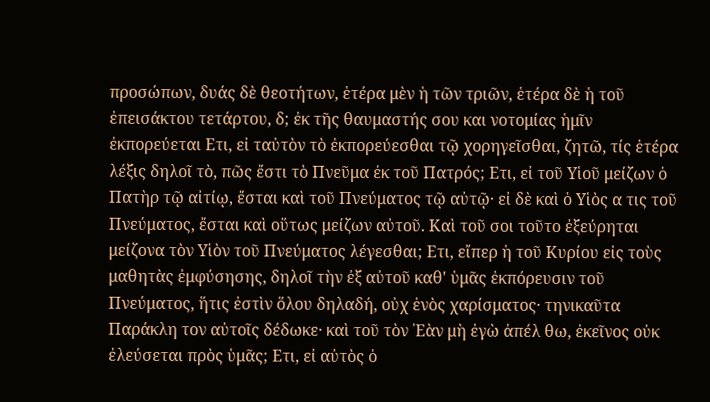προσώπων, δυάς δὲ θεοτήτων, ἑτέρα μὲν ἡ τῶν τριῶν, ἑτέρα δὲ ἡ τοῦ ἐπεισάκτου τετάρτου, δ; ἐκ τῆς θαυμαστής σου και νοτομίας ἡμῖν ἐκπορεύεται Ετι, εἰ ταὐτὸν τὸ ἐκπορεύεσθαι τῷ χορηγεῖσθαι, ζητῶ, τίς ἑτέρα λέξις δηλοῖ τὸ, πῶς ἔστι τὸ Πνεῦμα ἐκ τοῦ Πατρός; Ετι, εἰ τοῦ Υἱοῦ μείζων ὁ Πατὴρ τῷ αἰτίῳ, ἔσται καὶ τοῦ Πνεύματος τῷ αὐτῷ· εἰ δὲ καὶ ὁ Υἱὸς α τις τοῦ Πνεύματος, ἔσται καὶ οὕτως μείζων αὐτοῦ. Καὶ τοῦ σοι τοῦτο ἐξεύρηται μείζονα τὸν Υἱὸν τοῦ Πνεύματος λέγεσθαι; Ετι, εἴπερ ἡ τοῦ Κυρίου εἰς τοὺς μαθητὰς ἐμφύσησης, δηλοῖ τὴν ἐξ αὐτοῦ καθ' ὑμᾶς ἐκπόρευσιν τοῦ Πνεύματος, ἥτις ἐστὶν ὅλου δηλαδή, οὐχ ἑνὸς χαρίσματος· τηνικαῦτα Παράκλη τον αὐτοῖς δέδωκε· καὶ τοῦ τὸν ᾿Εὰν μὴ ἐγὼ ἀπέλ θω, ἐκεῖνος οὐκ ἐλεύσεται πρὸς ὑμᾶς; Ετι, εἰ αὐτὸς ὁ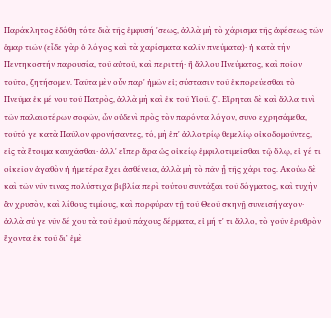Παράκλητος ἐδόθη τότε διὰ τῆς ἐμφυσή 'σεως, ἀλλὰ μὴ τὸ χάρισμα τῆς ἀφέσεως τῶν ἁμαρ τιῶν (εἶδε γὰρ ὁ λόγος καὶ τὰ χαρίσματα καλῖν πνεύματα)· ἡ κατὰ τὴν Πεντηκοστήν παρουσία, τοῦ αὐτοῦ, καὶ περιττή· ἢ ἄλλου Πνεύματος, καὶ ποῖον τοῦτο, ζητήσομεν. Ταῦτα μὲν οὖν παρ' ἡμῶν εἰ; σύστασιν τοῦ ἐκπορεύεσθαι τὸ Πνεῦμα ἐκ μέ νου τοῦ Πατρὸς, ἀλλὰ μὴ καὶ ἐκ τοῦ Υἱοῦ. ζ'. Εἴρηται δὲ καὶ ἄλλα τινὶ τῶν παλαιοτέρων σοφῶν, ὧν οὐδενὶ πρὸς τὸν παρόντα λόγον, συνο εχρησάμεθα, τοῦτό γε κατὰ Παῦλον φρονήσαντες, τό, μὴ ἐπ' ἀλλοτρίῳ θεμελίῳ οἰκοδομοῦντες, εἰς τὰ ἕτοιμα καυχᾶσθαι· ἀλλ' εἴπερ ἄρα ὡς οἰκείῳ ἐμφιλοτιμεῖσθαι τῷ ὅλῳ, εἰ γέ τι οἰκεῖον ἀγαθὸν ἡ ἡμετέρα ἔχει ἀσθένεια, ἀλλὰ μὴ τὸ πᾶν ᾖ τῆς χάρι τος. Ακούω δὲ καὶ τῶν νῦν τινας πολύστιχα βιβλία περὶ τούτου συντάξαι τοῦ δόγματος, καὶ τυχὴν ἂν χρυσὸν, καὶ λίθους τιμίους, καὶ πορφύραν τῇ τοῦ Θεοῦ σκηνῇ συνεισήγαγον· ἀλλὰ σύ γε νῦν δέ χου τὰ τοῦ ἐμοῦ πάχους δέρματα, εἰ μή τ' τι ἄλλο, τὸ γοῦν ἐρυθρὸν ἔχοντα ἐκ τοῦ δι᾿ ἐμὲ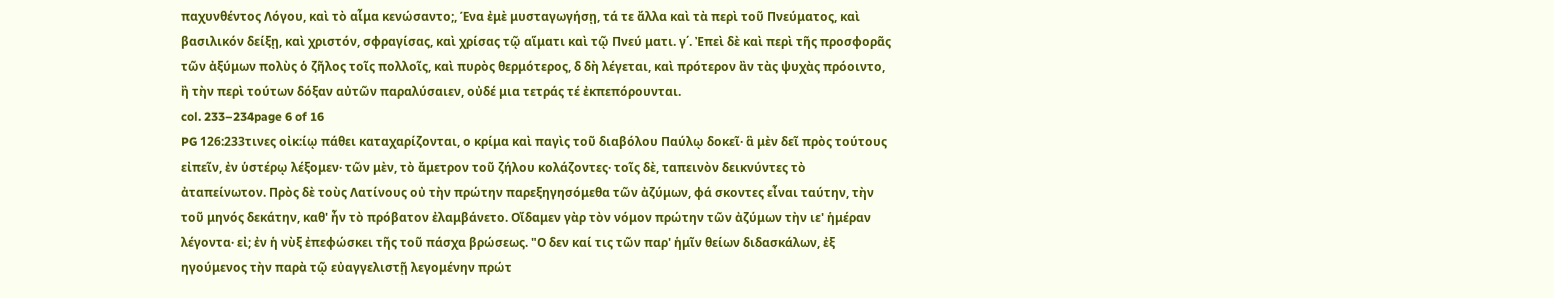παχυνθέντος Λόγου, καὶ τὸ αἷμα κενώσαντο;, Ένα ἐμὲ μυσταγωγήσῃ, τά τε ἄλλα καὶ τὰ περὶ τοῦ Πνεύματος, καὶ βασιλικόν δείξῃ, καὶ χριστόν, σφραγίσας, καὶ χρίσας τῷ αἵματι καὶ τῷ Πνεύ ματι. γ΄. Ἐπεὶ δὲ καὶ περὶ τῆς προσφορᾶς τῶν ἀξύμων πολὺς ὁ ζῆλος τοῖς πολλοῖς, καὶ πυρὸς θερμότερος, δ δὴ λέγεται, καὶ πρότερον ἂν τὰς ψυχὰς πρόοιντο, ἢ τὴν περὶ τούτων δόξαν αὐτῶν παραλύσαιεν, οὐδέ μια τετράς τέ ἐκπεπόρουνται.
col. 233–234page 6 of 16
PG 126:233τινες οἰκ:ίῳ πάθει καταχαρίζονται, ο κρίμα καὶ παγὶς τοῦ διαβόλου Παύλῳ δοκεῖ· ἃ μὲν δεῖ πρὸς τούτους εἰπεῖν, ἐν ὑστέρῳ λέξομεν· τῶν μὲν, τὸ ἄμετρον τοῦ ζήλου κολάζοντες· τοῖς δὲ, ταπεινὸν δεικνύντες τὸ ἀταπείνωτον. Πρὸς δὲ τοὺς Λατίνους οὐ τὴν πρώτην παρεξηγησόμεθα τῶν ἀζύμων, φά σκοντες εἶναι ταύτην, τὴν τοῦ μηνός δεκάτην, καθ' ἦν τὸ πρόβατον ἐλαμβάνετο. Οἴδαμεν γὰρ τὸν νόμον πρώτην τῶν ἀζύμων τὴν ιε' ἡμέραν λέγοντα· εἰ; ἐν ἡ νὺξ ἐπεφώσκει τῆς τοῦ πάσχα βρώσεως. "Ο δεν καί τις τῶν παρ' ἡμῖν θείων διδασκάλων, ἐξ ηγούμενος τὴν παρὰ τῷ εὐαγγελιστῇ λεγομένην πρώτ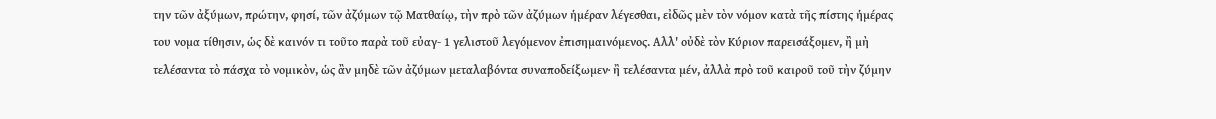την τῶν ἀξύμων, πρώτην, φησί, τῶν ἀζύμων τῷ Ματθαίῳ, τὴν πρὸ τῶν ἀζύμων ἡμέραν λέγεσθαι, εἰδῶς μὲν τὸν νόμον κατὰ τῆς πίστης ἡμέρας του νομα τίθησιν, ὡς δὲ καινόν τι τοῦτο παρὰ τοῦ εὐαγ- 1 γελιστοῦ λεγόμενον ἐπισημαινόμενος. Αλλ' οὐδὲ τὸν Κύριον παρεισάξομεν, ἢ μὴ τελέσαντα τὸ πάσχα τὸ νομικὸν, ὡς ἂν μηδὲ τῶν ἀζύμων μεταλαβόντα συναποδείξωμεν· ἢ τελέσαντα μέν, ἀλλὰ πρὸ τοῦ καιροῦ τοῦ τὴν ζύμην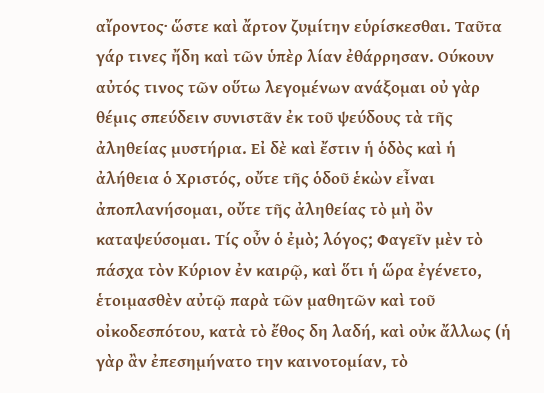αἴροντος· ὥστε καὶ ἄρτον ζυμίτην εὑρίσκεσθαι. Ταῦτα γάρ τινες ἤδη καὶ τῶν ὑπὲρ λίαν ἐθάρρησαν. Ούκουν αὐτός τινος τῶν οὕτω λεγομένων ανάξομαι οὐ γὰρ θέμις σπεύδειν συνιστᾶν ἐκ τοῦ ψεύδους τὰ τῆς ἀληθείας μυστήρια. Εἰ δὲ καὶ ἔστιν ἡ ὁδὸς καὶ ἡ ἀλήθεια ὁ Χριστός, οὔτε τῆς ὁδοῦ ἑκὼν εἶναι ἀποπλανήσομαι, οὔτε τῆς ἀληθείας τὸ μὴ ὂν καταψεύσομαι. Τίς οὖν ὁ ἐμὸ; λόγος; Φαγεῖν μὲν τὸ πάσχα τὸν Κύριον ἐν καιρῷ, καὶ ὅτι ἡ ὥρα ἐγένετο, ἑτοιμασθὲν αὐτῷ παρὰ τῶν μαθητῶν καὶ τοῦ οἰκοδεσπότου, κατὰ τὸ ἔθος δη λαδή, καὶ οὐκ ἄλλως (ἡ γὰρ ἂν ἐπεσημήνατο την καινοτομίαν, τὸ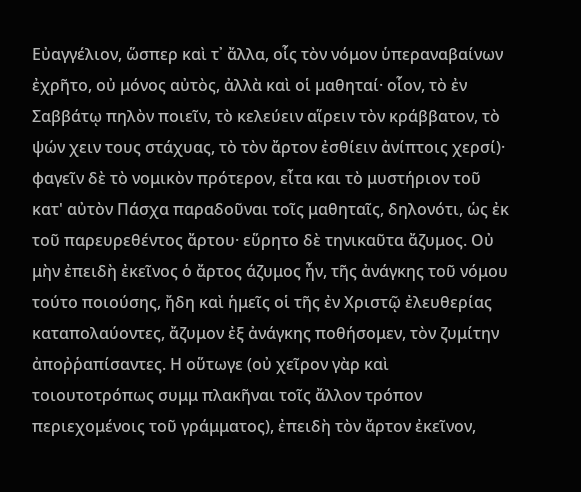Εὐαγγέλιον, ὥσπερ καὶ τ᾿ ἄλλα, οἷς τὸν νόμον ὑπεραναβαίνων ἐχρῆτο, οὐ μόνος αὐτὸς, ἀλλὰ καὶ οἱ μαθηταί· οἷον, τὸ ἐν Σαββάτῳ πηλὸν ποιεῖν, τὸ κελεύειν αἵρειν τὸν κράββατον, τὸ ψών χειν τους στάχυας, τὸ τὸν ἄρτον ἐσθίειν ἀνίπτοις χερσί)· φαγεῖν δὲ τὸ νομικὸν πρότερον, εἶτα και τὸ μυστήριον τοῦ κατ' αὐτὸν Πάσχα παραδοῦναι τοῖς μαθηταῖς, δηλονότι, ὡς ἐκ τοῦ παρευρεθέντος ἄρτου· εὕρητο δὲ τηνικαῦτα ἄζυμος. Οὐ μὴν ἐπειδὴ ἐκεῖνος ὁ ἄρτος άζυμος ἦν, τῆς ἀνάγκης τοῦ νόμου τούτο ποιούσης, ἤδη καὶ ἡμεῖς οἱ τῆς ἐν Χριστῷ ἐλευθερίας καταπολαύοντες, ἄζυμον ἐξ ἀνάγκης ποθήσομεν, τὸν ζυμίτην ἀποῤῥαπίσαντες. Η οὕτωγε (οὐ χεῖρον γὰρ καὶ τοιουτοτρόπως συμμ πλακῆναι τοῖς ἄλλον τρόπον περιεχομένοις τοῦ γράμματος), ἐπειδὴ τὸν ἄρτον ἐκεῖνον,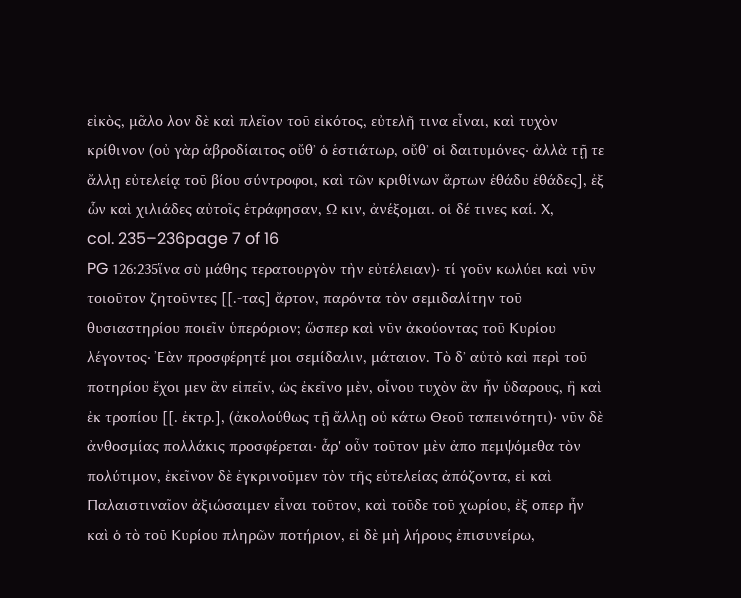εἰκὸς, μᾶλο λον δὲ καὶ πλεῖον τοῦ εἰκότος, εὐτελῆ τινα εἶναι, καὶ τυχὸν κρίθινον (οὐ γὰρ ἁβροδίαιτος οὔθ᾽ ὁ ἑστιάτωρ, οὔθ᾽ οἱ δαιτυμόνες· ἀλλὰ τῇ τε ἄλλῃ εὐτελείᾳ τοῦ βίου σύντροφοι, καὶ τῶν κριθίνων ἄρτων ἐθάδυ ἐθάδες], ἐξ ὧν καὶ χιλιάδες αὐτοῖς ἑτράφησαν, Ω κιν, ἀνέξομαι. οἱ δέ τινες καί. Χ,
col. 235–236page 7 of 16
PG 126:235ἵνα σὺ μάθης τερατουργὸν τὴν εὐτέλειαν)· τί γοῦν κωλύει καὶ νῦν τοιοῦτον ζητοῦντες [[.-τας] ἄρτον, παρόντα τὸν σεμιδαλίτην τοῦ θυσιαστηρίου ποιεῖν ὑπερόριον; ὥσπερ καὶ νῦν ἀκούοντας τοῦ Κυρίου λέγοντος· Ἐὰν προσφέρητέ μοι σεμίδαλιν, μάταιον. Τὸ δ᾽ αὐτὸ καὶ περὶ τοῦ ποτηρίου ἔχοι μεν ἂν εἰπεῖν, ὡς ἐκεῖνο μὲν, οἶνου τυχὸν ἂν ἦν ὑδαρους, ἢ καὶ ἐκ τροπίου [[. ἐκτρ.], (ἀκολούθως τῇ ἄλλῃ οὐ κάτω Θεοῦ ταπεινότητι)· νῦν δὲ ἀνθοσμίας πολλάκις προσφέρεται· ἆρ' οὖν τοῦτον μὲν ἀπο πεμψόμεθα τὸν πολύτιμον, ἐκεῖνον δὲ ἐγκρινοῦμεν τὸν τῆς εὐτελείας ἀπόζοντα, εἰ καὶ Παλαιστιναῖον ἀξιώσαιμεν εἶναι τοῦτον, καὶ τοῦδε τοῦ χωρίου, ἐξ οπερ ἦν καὶ ὁ τὸ τοῦ Κυρίου πληρῶν ποτήριον, εἰ δὲ μὴ λήρους ἐπισυνείρω,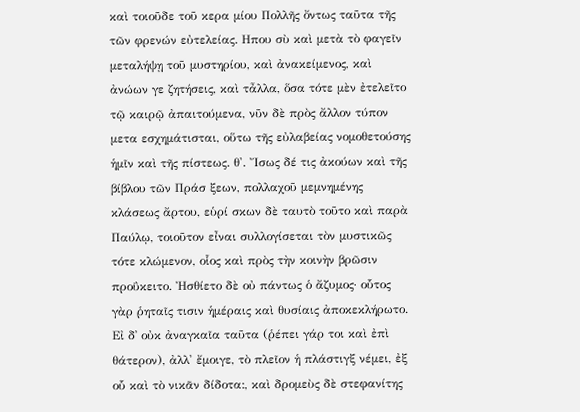καὶ τοιοῦδε τοῦ κερα μίου Πολλῆς ὄντως ταῦτα τῆς τῶν φρενών εὐτελείας. Ηπου σὺ καὶ μετὰ τὸ φαγεῖν μεταλήψῃ τοῦ μυστηρίου, καὶ ἀνακείμενος, καὶ ἀνώων γε ζητήσεις, καὶ τἆλλα, ὅσα τότε μὲν ἐτελεῖτο τῷ καιρῷ ἀπαιτούμενα, νῦν δὲ πρὸς ἄλλον τύπον μετα εσχημάτισται, οὕτω τῆς εὐλαβείας νομοθετούσης ἡμῖν καὶ τῆς πίστεως. θ'. Ἴσως δέ τις ἀκούων καὶ τῆς βίβλου τῶν Πράσ ξεων, πολλαχοῦ μεμνημένης κλάσεως ἄρτου, εὑρί σκων δὲ ταυτὸ τοῦτο καὶ παρὰ Παύλῳ, τοιοῦτον εἶναι συλλογίσεται τὸν μυστικῶς τότε κλώμενον, οἷος καὶ πρὸς τὴν κοινὴν βρῶσιν προΰκειτο. Ἠσθίετο δὲ οὐ πάντως ὁ ἄζυμος· οὗτος γὰρ ῥηταῖς τισιν ἡμέραις καὶ θυσίαις ἀποκεκλήρωτο. Εἰ δ᾽ οὐκ ἀναγκαῖα ταῦτα (ῥέπει γάρ τοι καὶ ἐπὶ θάτερον), ἀλλ' ἔμοιγε, τὸ πλεῖον ἡ πλάστιγξ νέμει, ἐξ οὗ καὶ τὸ νικᾶν δίδοτα:, καὶ δρομεὺς δὲ στεφανίτης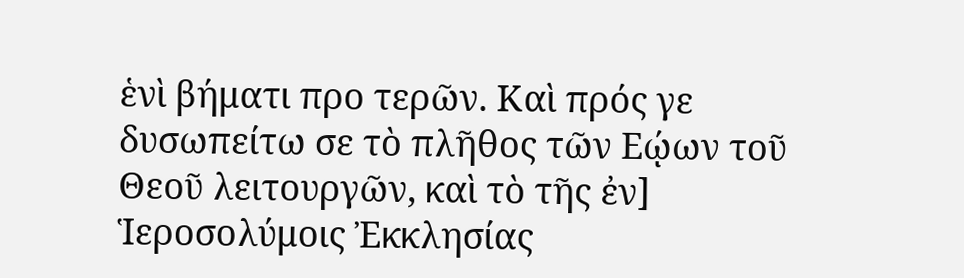ἑνὶ βήματι προ τερῶν. Καὶ πρός γε δυσωπείτω σε τὸ πλῆθος τῶν Εῴων τοῦ Θεοῦ λειτουργῶν, καὶ τὸ τῆς ἐν] Ἱεροσολύμοις Ἐκκλησίας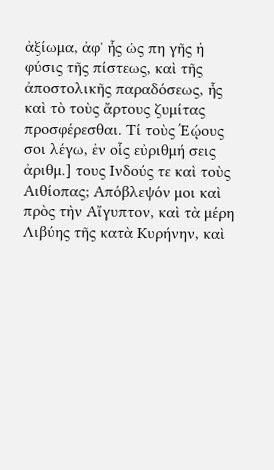ἀξίωμα, ἀφ᾿ ἧς ὡς πη γῆς ἡ φύσις τῆς πίστεως, καὶ τῆς ἀποστολικῆς παραδόσεως, ἧς καὶ τὸ τοὺς ἄρτους ζυμίτας προσφέρεσθαι. Τί τοὺς Έῴους σοι λέγω, ἐν οἷς εὐριθμή σεις ἀριθμ.] τους Ινδούς τε καὶ τοὺς Αιθίοπας; Απόβλεψόν μοι καὶ πρὸς τὴν Αἴγυπτον, καὶ τὰ μέρη Λιβύης τῆς κατὰ Κυρήνην, καὶ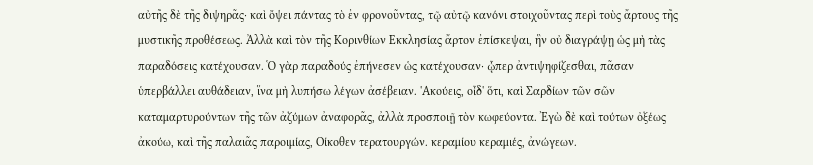αὐτῆς δὲ τῆς διψηρᾶς· καὶ ὄψει πάντας τὸ ἐν φρονοῦντας, τῷ αὐτῷ κανόνι στοιχοῦντας περὶ τοὺς ἄρτους τῆς μυστικῆς προθέσεως. Ἀλλὰ καὶ τὸν τῆς Κορινθίων Εκκλησίας ἄρτον ἐπίσκεψαι, ἣν οὐ διαγράψῃ ὡς μὴ τὰς παραδόσεις κατέχουσαν. Ὁ γὰρ παραδούς ἐπήνεσεν ὡς κατέχουσαν· ᾧπερ ἀντιψηφίζεσθαι, πᾶσαν ὑπερβάλλει αυθάδειαν, ἵνα μὴ λυπήσω λέγων ἀσέβειαν. 'Ακούεις, οἶδ' ὅτι, καὶ Σαρδίων τῶν σῶν καταμαρτυρούντων τῆς τῶν ἀζύμων ἀναφορᾶς, ἀλλὰ προσποιῇ τὸν κωφεύοντα. Ἐγὼ δὲ καὶ τούτων ὀξέως ἀκούω, καὶ τῆς παλαιᾶς παροιμίας, Οίκοθεν τερατουργών. κεραμίου κεραμιές, ἀνώγεων.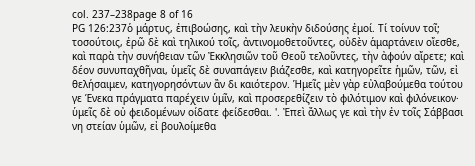col. 237–238page 8 of 16
PG 126:237ὁ μάρτυς, ἐπιβοώσης, καὶ τὴν λευκὴν διδούσης ἐμοί. Τί τοίνυν τοῖ; τοσούτοις, ἐρῶ δὲ καὶ τηλικού τοῖς, ἀντινομοθετοῦντες, οὐδὲν ἁμαρτάνειν οἴεσθε, καὶ παρὰ τὴν συνήθειαν τῶν Ἐκκλησιῶν τοῦ Θεοῦ τελοῦντες, τὴν ἀφούν αἴρετε; καὶ δέον συνυπαχθῆναι, ὑμεῖς δὲ συναπάγειν βιάζεσθε, καὶ κατηγορεῖτε ἡμῶν, τῶν, εἰ θελήσαιμεν, κατηγορησόντων ἂν δι καιότερον. Ἡμεῖς μὲν γὰρ εὐλαβούμεθα τούτου γε Ένεκα πράγματα παρέχειν ὑμῖν, καὶ προσερεθίζειν τὸ φιλότιμον καὶ φιλόνεικον· ὑμεῖς δὲ οὐ φειδομένων οίδατε φείδεσθαι. '. Ἐπεὶ ἄλλως γε καὶ τὴν ἐν τοῖς Σάββασι νη στείαν ὑμῶν, εἰ βουλοίμεθα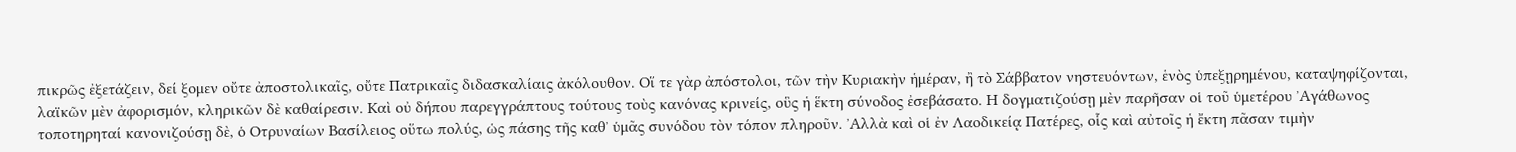πικρῶς ἐξετάζειν, δεί ξομεν οὔτε ἀποστολικαῖς, οὔτε Πατρικαῖς διδασκαλίαις ἀκόλουθον. Οἵ τε γὰρ ἀπόστολοι, τῶν τὴν Κυριακὴν ἡμέραν, ἢ τὸ Σάββατον νηστευόντων, ἑνὸς ὑπεξῃρημένου, καταψηφίζονται, λαϊκῶν μὲν ἀφορισμόν, κληρικῶν δὲ καθαίρεσιν. Καὶ οὐ δήπου παρεγγράπτους τούτους τοὺς κανόνας κρινείς, οὓς ἡ ἕκτη σύνοδος ἐσεβάσατο. Η δογματιζούσῃ μὲν παρῆσαν οἱ τοῦ ὑμετέρου ᾿Αγάθωνος τοποτηρηταί κανονιζούσῃ δὲ, ὁ Οτρυναίων Βασίλειος οὕτω πολύς, ὡς πάσης τῆς καθ᾽ ὑμᾶς συνόδου τὸν τόπον πληροῦν. ᾿Αλλὰ καὶ οἱ ἐν Λαοδικείᾳ Πατέρες, οἷς καὶ αὐτοῖς ἡ ἔκτη πᾶσαν τιμὴν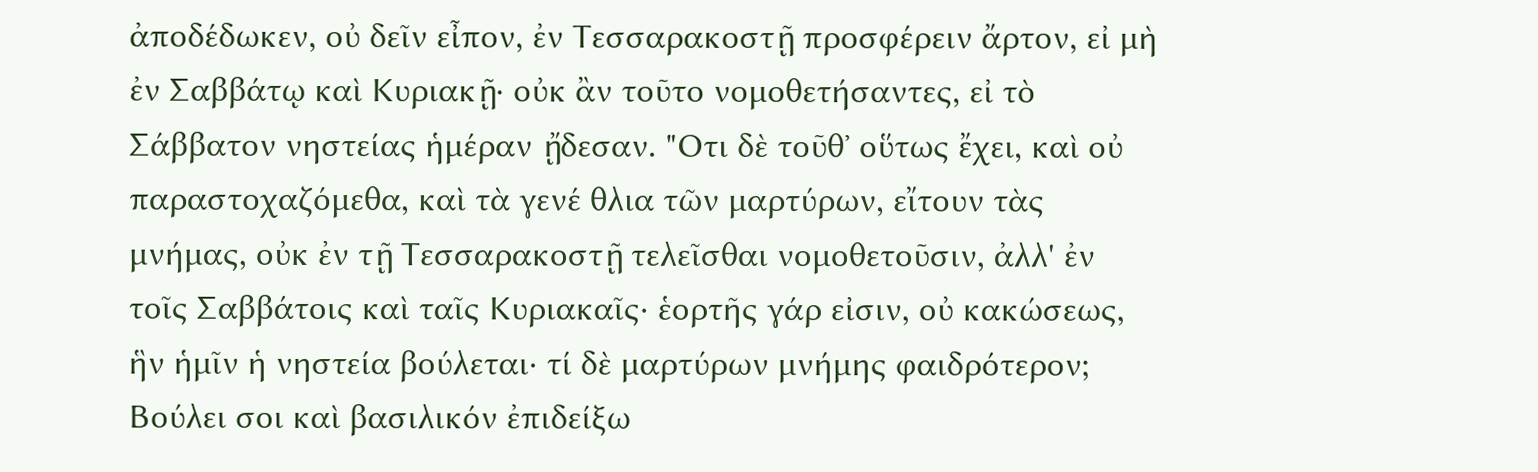ἀποδέδωκεν, οὐ δεῖν εἶπον, ἐν Τεσσαρακοστῇ προσφέρειν ἄρτον, εἰ μὴ ἐν Σαββάτῳ καὶ Κυριακῇ· οὐκ ἂν τοῦτο νομοθετήσαντες, εἰ τὸ Σάββατον νηστείας ἡμέραν ᾔδεσαν. "Οτι δὲ τοῦθ᾽ οὕτως ἔχει, καὶ οὐ παραστοχαζόμεθα, καὶ τὰ γενέ θλια τῶν μαρτύρων, εἴτουν τὰς μνήμας, οὐκ ἐν τῇ Τεσσαρακοστῇ τελεῖσθαι νομοθετοῦσιν, ἀλλ' ἐν τοῖς Σαββάτοις καὶ ταῖς Κυριακαῖς· ἑορτῆς γάρ εἰσιν, οὐ κακώσεως, ἣν ἡμῖν ἡ νηστεία βούλεται· τί δὲ μαρτύρων μνήμης φαιδρότερον; Βούλει σοι καὶ βασιλικόν ἐπιδείξω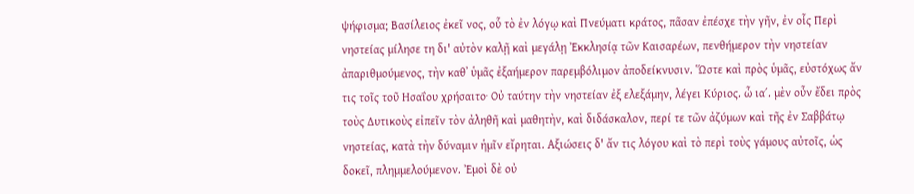ψήφισμα; Βασίλειος ἐκεῖ νος, οὗ τὸ ἐν λόγῳ καὶ Πνεύματι κράτος, πᾶσαν ἐπέσχε τὴν γῆν, ἐν οἷς Περὶ νηστείας μίλησε τη δι' αὐτὸν καλῇ καὶ μεγάλῃ Ἐκκλησίᾳ τῶν Καισαρέων, πενθήμερον τὴν νηστείαν ἀπαριθμούμενος, τὴν καθ᾽ ὑμᾶς ἐξαήμερον παρεμβόλιμον ἀποδείκνυσιν. Ὥστε καὶ πρὸς ὑμᾶς, εὐστόχως ἄν τις τοῖς τοῦ Ησαΐου χρήσαιτο· Οὐ ταύτην τὴν νηστείαν ἐξ ελεξάμην, λέγει Κύριος. ὦ ια΄. μὲν οὖν ἔδει πρὸς τοὺς Δυτικοὺς εἰπεῖν τὸν ἀληθῆ καὶ μαθητὴν, καὶ διδάσκαλον, περί τε τῶν ἀζύμων καὶ τῆς ἐν Σαββάτῳ νηστείας, κατὰ τὴν δύναμιν ἡμῖν εἴρηται. Αξιώσεις δ' ἄν τις λόγου καὶ τὸ περὶ τοὺς γάμους αὐτοῖς, ὡς δοκεῖ, πλημμελούμενον. Ἐμοὶ δὲ οὐ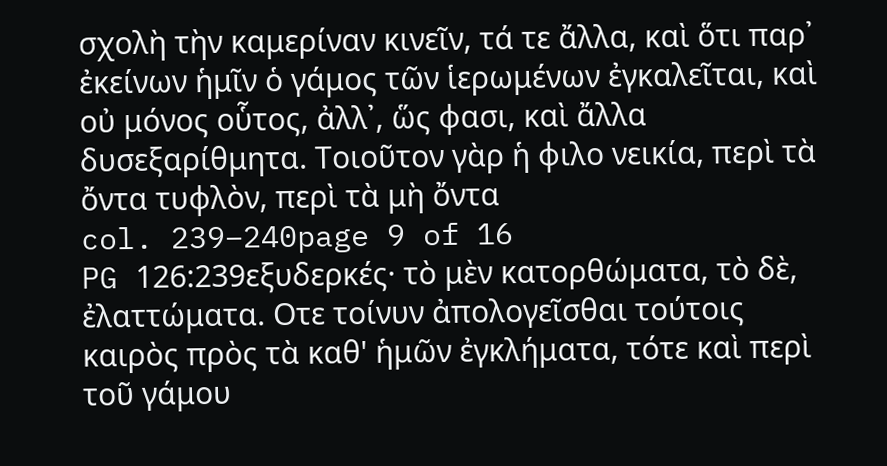σχολὴ τὴν καμερίναν κινεῖν, τά τε ἄλλα, καὶ ὅτι παρ᾽ ἐκείνων ἡμῖν ὁ γάμος τῶν ἱερωμένων ἐγκαλεῖται, καὶ οὐ μόνος οὗτος, ἀλλ᾽, ὥς φασι, καὶ ἄλλα δυσεξαρίθμητα. Τοιοῦτον γὰρ ἡ φιλο νεικία, περὶ τὰ ὄντα τυφλὸν, περὶ τὰ μὴ ὄντα
col. 239–240page 9 of 16
PG 126:239εξυδερκές· τὸ μὲν κατορθώματα, τὸ δὲ, ἐλαττώματα. Οτε τοίνυν ἀπολογεῖσθαι τούτοις καιρὸς πρὸς τὰ καθ' ἡμῶν ἐγκλήματα, τότε καὶ περὶ τοῦ γάμου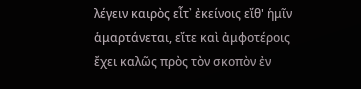λέγειν καιρὸς εἶτ᾽ ἐκείνοις εἴθ' ἡμῖν ἁμαρτάνεται, εἴτε καὶ ἀμφοτέροις ἔχει καλῶς πρὸς τὸν σκοπὸν ἐν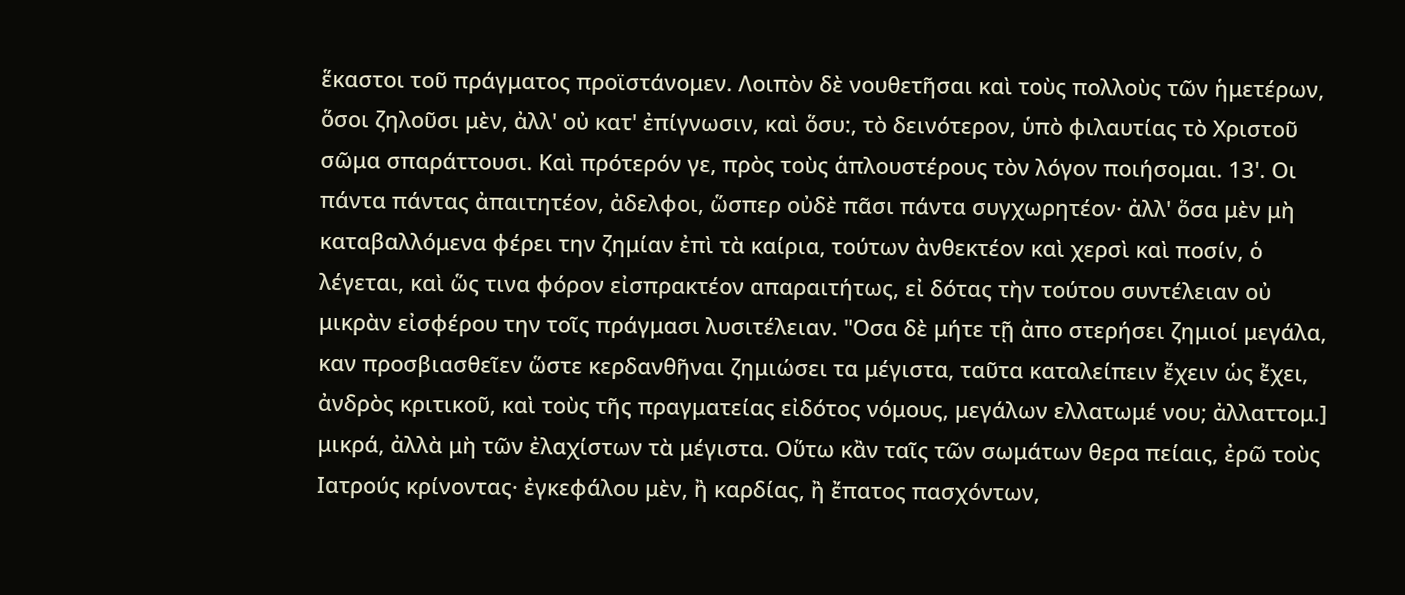ἕκαστοι τοῦ πράγματος προϊστάνομεν. Λοιπὸν δὲ νουθετῆσαι καὶ τοὺς πολλοὺς τῶν ἡμετέρων, ὅσοι ζηλοῦσι μὲν, ἀλλ' οὐ κατ' ἐπίγνωσιν, καὶ ὅσυ:, τὸ δεινότερον, ὑπὸ φιλαυτίας τὸ Χριστοῦ σῶμα σπαράττουσι. Καὶ πρότερόν γε, πρὸς τοὺς ἁπλουστέρους τὸν λόγον ποιήσομαι. 13'. Οι πάντα πάντας ἀπαιτητέον, ἀδελφοι, ὥσπερ οὐδὲ πᾶσι πάντα συγχωρητέον· ἀλλ' ὅσα μὲν μὴ καταβαλλόμενα φέρει την ζημίαν ἐπὶ τὰ καίρια, τούτων ἀνθεκτέον καὶ χερσὶ καὶ ποσίν, ὁ λέγεται, καὶ ὥς τινα φόρον εἰσπρακτέον απαραιτήτως, εἰ δότας τὴν τούτου συντέλειαν οὐ μικρὰν εἰσφέρου την τοῖς πράγμασι λυσιτέλειαν. "Οσα δὲ μήτε τῇ ἀπο στερήσει ζημιοί μεγάλα, καν προσβιασθεῖεν ὥστε κερδανθῆναι ζημιώσει τα μέγιστα, ταῦτα καταλείπειν ἔχειν ὡς ἔχει, ἀνδρὸς κριτικοῦ, καὶ τοὺς τῆς πραγματείας εἰδότος νόμους, μεγάλων ελλατωμέ νου; ἀλλαττομ.] μικρά, ἀλλὰ μὴ τῶν ἐλαχίστων τὰ μέγιστα. Οὕτω κἂν ταῖς τῶν σωμάτων θερα πείαις, ἐρῶ τοὺς Ιατρούς κρίνοντας· ἐγκεφάλου μὲν, ἢ καρδίας, ἢ ἔπατος πασχόντων,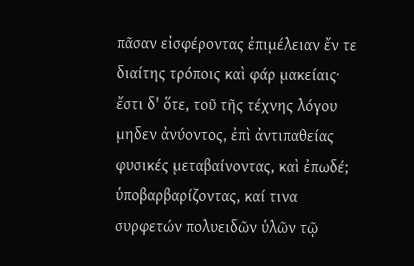πᾶσαν εἰσφέροντας ἐπιμέλειαν ἔν τε διαίτης τρόποις καὶ φάρ μακείαις· ἔστι δ' ὅτε, τοῦ τῆς τέχνης λόγου μηδεν ἀνύοντος, ἐπὶ ἀντιπαθείας φυσικές μεταβαίνοντας, καὶ ἐπωδέ; ὑποβαρβαρίζοντας, καί τινα συρφετών πολυειδῶν ὑλῶν τῷ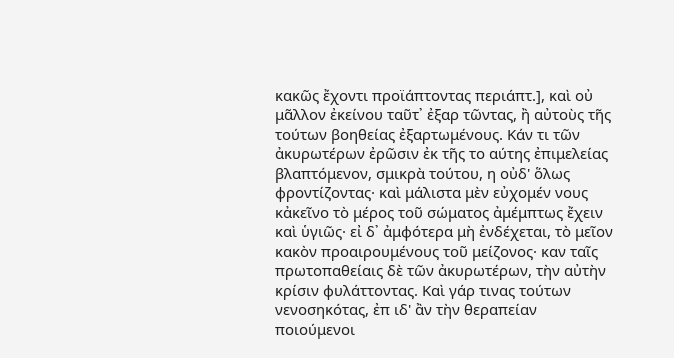κακῶς ἔχοντι προϊάπτοντας περιάπτ.], καὶ οὐ μᾶλλον ἐκείνου ταῦτ᾽ ἐξαρ τῶντας, ἢ αὐτοὺς τῆς τούτων βοηθείας ἐξαρτωμένους. Κάν τι τῶν ἀκυρωτέρων ἐρῶσιν ἐκ τῆς το αύτης ἐπιμελείας βλαπτόμενον, σμικρὰ τούτου, η οὐδ' ὅλως φροντίζοντας· καὶ μάλιστα μὲν εὐχομέν νους κἀκεῖνο τὸ μέρος τοῦ σώματος ἀμέμπτως ἔχειν καὶ ὑγιῶς· εἰ δ᾽ ἀμφότερα μὴ ἐνδέχεται, τὸ μεῖον κακὸν προαιρουμένους τοῦ μείζονος· καν ταῖς πρωτοπαθείαις δὲ τῶν ἀκυρωτέρων, τὴν αὐτὴν κρίσιν φυλάττοντας. Καὶ γάρ τινας τούτων νενοσηκότας, ἐπ ιδ' ἂν τὴν θεραπείαν ποιούμενοι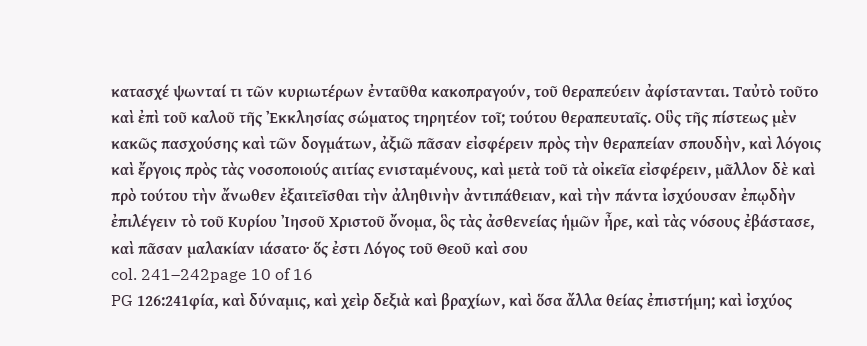κατασχέ ψωνταί τι τῶν κυριωτέρων ἐνταῦθα κακοπραγούν, τοῦ θεραπεύειν ἀφίστανται. Ταὐτὸ τοῦτο καὶ ἐπὶ τοῦ καλοῦ τῆς Ἐκκλησίας σώματος τηρητέον τοῖ; τούτου θεραπευταῖς. Οὓς τῆς πίστεως μὲν κακῶς πασχούσης καὶ τῶν δογμάτων, ἀξιῶ πᾶσαν εἰσφέρειν πρὸς τὴν θεραπείαν σπουδὴν, καὶ λόγοις καὶ ἔργοις πρὸς τὰς νοσοποιούς αιτίας ενισταμένους, καὶ μετὰ τοῦ τὰ οἰκεῖα εἰσφέρειν, μᾶλλον δὲ καὶ πρὸ τούτου τὴν ἄνωθεν ἐξαιτεῖσθαι τὴν ἀληθινὴν ἀντιπάθειαν, καὶ τὴν πάντα ἰσχύουσαν ἐπῳδὴν ἐπιλέγειν τὸ τοῦ Κυρίου Ἰησοῦ Χριστοῦ ὄνομα, ὃς τὰς ἀσθενείας ἡμῶν ἦρε, καὶ τὰς νόσους ἐβάστασε, καὶ πᾶσαν μαλακίαν ιάσατο· ὅς ἐστι Λόγος τοῦ Θεοῦ καὶ σου
col. 241–242page 10 of 16
PG 126:241φία, καὶ δύναμις, καὶ χεὶρ δεξιὰ καὶ βραχίων, καὶ ὅσα ἄλλα θείας ἐπιστήμη; καὶ ἰσχύος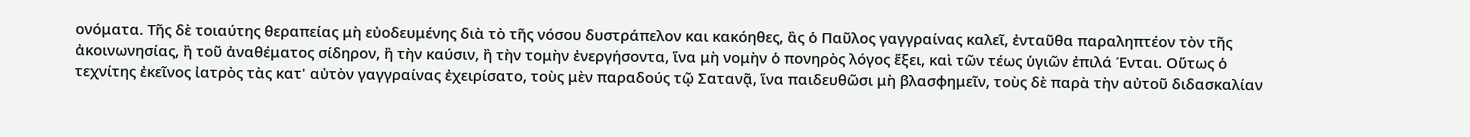ονόματα. Τῆς δὲ τοιαύτης θεραπείας μὴ εὐοδευμένης διὰ τὸ τῆς νόσου δυστράπελον και κακόηθες, ἂς ὁ Παῦλος γαγγραίνας καλεῖ, ἐνταῦθα παραληπτέον τὸν τῆς ἀκοινωνησίας, ἢ τοῦ ἀναθέματος σίδηρον, ἢ τὴν καύσιν, ἢ τὴν τομὴν ἐνεργήσοντα, ἵνα μὴ νομὴν ὁ πονηρὸς λόγος ἕξει, καὶ τῶν τέως ὑγιῶν ἐπιλά Ένται. Οὕτως ὁ τεχνίτης ἐκεῖνος ἰατρὸς τὰς κατ' αὐτὸν γαγγραίνας ἐχειρίσατο, τοὺς μὲν παραδούς τῷ Σατανᾷ, ἵνα παιδευθῶσι μὴ βλασφημεῖν, τοὺς δὲ παρὰ τὴν αὐτοῦ διδασκαλίαν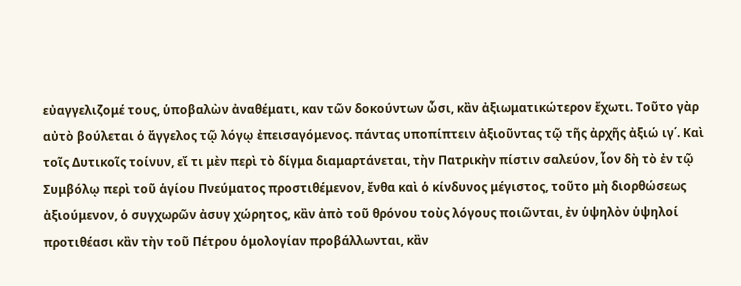εὐαγγελιζομέ τους, ὑποβαλὼν ἀναθέματι, καν τῶν δοκούντων ὦσι, κἂν ἀξιωματικώτερον ἔχωτι. Τοῦτο γὰρ αὐτὸ βούλεται ὁ ἄγγελος τῷ λόγῳ ἐπεισαγόμενος. πάντας υποπίπτειν ἀξιοῦντας τῷ τῆς ἀρχῆς ἀξιώ ιγ΄. Καὶ τοῖς Δυτικοῖς τοίνυν, εἴ τι μὲν περὶ τὸ δίγμα διαμαρτάνεται, τὴν Πατρικὴν πίστιν σαλεύον, ἷον δὴ τὸ ἐν τῷ Συμβόλῳ περὶ τοῦ ἁγίου Πνεύματος προστιθέμενον, ἔνθα καὶ ὁ κίνδυνος μέγιστος, τοῦτο μὴ διορθώσεως ἀξιούμενον, ὁ συγχωρῶν ἀσυγ χώρητος, κἂν ἀπὸ τοῦ θρόνου τοὺς λόγους ποιῶνται, ἐν ὑψηλὸν ὑψηλοί προτιθέασι κἂν τὴν τοῦ Πέτρου ὁμολογίαν προβάλλωνται, κἂν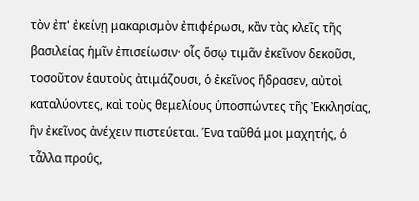τὸν ἐπ' ἐκείνῃ μακαρισμὸν ἐπιφέρωσι, κἂν τὰς κλεῖς τῆς βασιλείας ἡμῖν ἐπισείωσιν· οἷς ὅσῳ τιμᾶν ἐκεῖνον δεκοῦσι, τοσοῦτον ἑαυτοὺς ἀτιμάζουσι, ὁ ἐκεῖνος ἥδρασεν, αὐτοὶ καταλύοντες, καὶ τοὺς θεμελίους ὑποσπώντες τῆς Ἐκκλησίας, ἣν ἐκεῖνος ἀνέχειν πιστεύεται. Ένα ταῦθά μοι μαχητής, ὁ τἆλλα προΰς,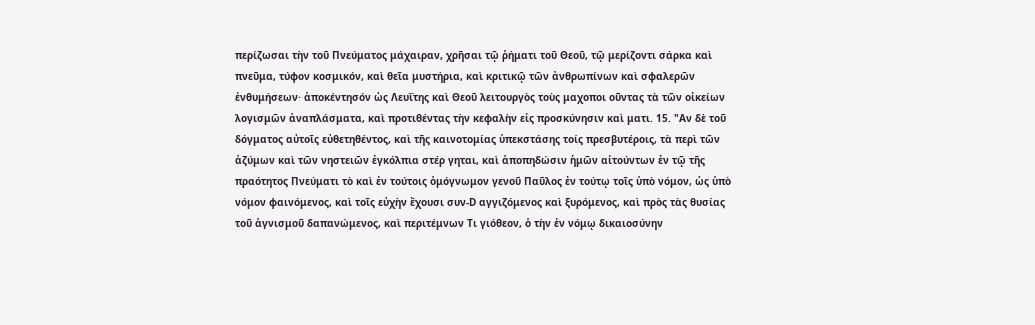περίζωσαι τὴν τοῦ Πνεύματος μάχαιραν, χρῆσαι τῷ ῥήματι τοῦ Θεοῦ, τῷ μερίζοντι σάρκα καὶ πνεῦμα, τύφον κοσμικόν, καὶ θεῖα μυστήρια, καὶ κριτικῷ τῶν ἀνθρωπίνων καὶ σφαλερῶν ἐνθυμήσεων· ἀποκέντησόν ὡς Λευΐτης καὶ Θεοῦ λειτουργὸς τοὺς μαχοποι οῦντας τὰ τῶν οἰκείων λογισμῶν ἀναπλάσματα, καὶ προτιθέντας τὴν κεφαλὴν εἰς προσκύνησιν καὶ ματι. 15. "Αν δὲ τοῦ δόγματος αὐτοῖς εὐθετηθέντος, καὶ τῆς καινοτομίας ὑπεκστάσης τοίς πρεσβυτέροις, τὰ περὶ τῶν ἀζύμων καὶ τῶν νηστειῶν ἐγκόλπια στέρ γηται, καὶ ἀποπηδώσιν ἡμῶν αἰτούντων ἐν τῷ τῆς πραότητος Πνεύματι τὸ καὶ ἐν τούτοις ὁμόγνωμον γενοῦ Παῦλος ἐν τούτῳ τοῖς ὑπὸ νόμον, ὡς ὑπὸ νόμον φαινόμενος, καὶ τοῖς εὐχὴν ἔχουσι συν-D αγγιζόμενος καὶ ξυρόμενος, καὶ πρὸς τὰς θυσίας τοῦ ἁγνισμοῦ δαπανώμενος, καὶ περιτέμνων Τι γιόθεον, ὁ τὴν ἐν νόμῳ δικαιοσύνην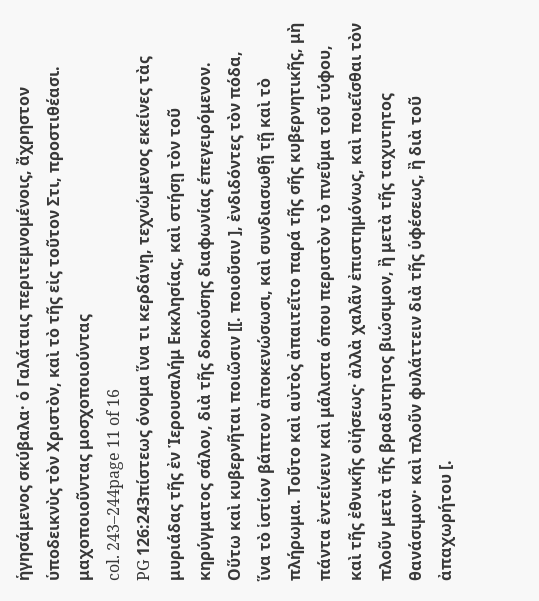ἡγησάμενος σκύβαλα· ὁ Γαλάταις περιτεμνομένοις, ἄχρηστον ὑποδεικνὺς τὸν Χριστὸν, καὶ τὸ τῆς εἰς τοῦτον Στι, προστιθέασι. μαχοποιοῦντας μοσχοποιούντας
col. 243–244page 11 of 16
PG 126:243πίστεως όνομα ἵνα τι κερδάνῃ, τεχνώμενος εκείνες τὰς μυριάδας τῆς ἐν Ἱερουσαλήμ Εκκλησίας, καὶ στήσῃ τὸν τοῦ κηρύγματος σάλον, διὰ τῆς δοκούσης διαφωνίας έπεγειρόμενον. Οὕτω καὶ κυβερνῆται ποιῶσιν [[. ποιοῦσιν ], ἐνδιδόντες τὸν πόδα, ἵνα τὸ ἱστίον βάπτον ἀποκενώσωσι, καὶ συνδιασωθῇ τῇ καὶ τὸ πλήρωμα. Τοῦτο καὶ αὐτὸς ἀπαιτεῖτο παρά τῆς σῆς κυβερνητικῆς, μὴ πάντα ἐντείνειν καὶ μάλιστα όπου περιστὸν τὸ πνεῦμα τοῦ τύφου, καὶ τῆς ἐθνικῆς οἰήσεως· ἀλλὰ χαλᾶν ἐπιστημόνως, καὶ ποιεῖσθαι τὸν πλοῦν μετὰ τῆς βραδυτητος βιώσιμον, ἢ μετὰ τῆς ταχυτητος θανάσιμον· καὶ πλοῦν φυλάττειν διὰ τῆς ὑφέσεως, ἢ διὰ τοῦ ἀπαχωρήτου [.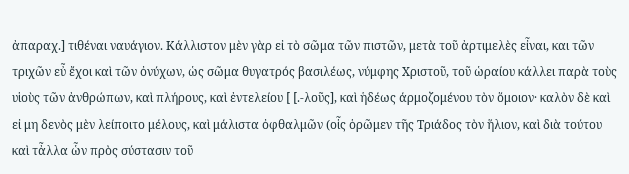ἀπαραχ.] τιθέναι ναυάγιον. Κάλλιστον μὲν γὰρ εἰ τὸ σῶμα τῶν πιστῶν, μετὰ τοῦ ἀρτιμελὲς εἶναι, και τῶν τριχῶν εὖ ἔχοι καὶ τῶν ὀνύχων, ὡς σῶμα θυγατρός βασιλέως, νύμφης Χριστοῦ, τοῦ ὡραίου κάλλει παρὰ τοὺς υἱοὺς τῶν ἀνθρώπων, καὶ πλήρους, καὶ ἐντελείου [ [.-λοῦς], καὶ ἡδέως άρμοζομένου τὸν ὅμοιον· καλὸν δὲ καὶ εἰ μη δενὸς μὲν λείποιτο μέλους, καὶ μάλιστα ὀφθαλμῶν (οἷς ὁρῶμεν τῆς Τριάδος τὸν ἥλιον, καὶ διὰ τούτου καὶ τἆλλα ὧν πρὸς σύστασιν τοῦ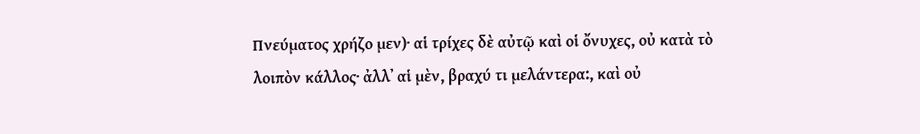Πνεύματος χρήζο μεν)· αἱ τρίχες δὲ αὐτῷ καὶ οἱ ὄνυχες, οὐ κατὰ τὸ λοιπὸν κάλλος· ἀλλ᾽ αἱ μὲν, βραχύ τι μελάντερα:, καὶ οὐ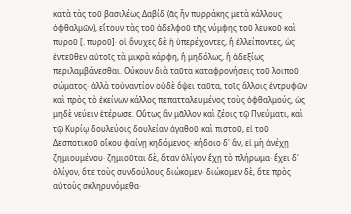κατὰ τὰς τοῦ βασιλέως Δαβίδ (ᾶς ἦν πυρράκης μετὰ κάλλους ὀφθαλμῶν), εἴτουν τὰς τοῦ ἀδελφοῦ τῆς νύμφης τοῦ λευκοῦ καὶ πυροῦ [. πυροῦ]· οἱ ὄνυχες δὲ ἡ ὑπερέχοντες, ἢ ἐλλείποντες, ὡς ἐντεῦθεν αὐτοῖς τὰ μικρὰ κάρφη, ἢ μηδόλως, ἢ ἀδεξίως περιλαμβάνεσθαι. Ούκουν διὰ ταῦτα καταφρονήσεις τοῦ λοιποῦ σώματος· ἀλλὰ τοὐναντίον οὐδὲ ὄψει ταῦτα, τοῖς ἄλλοις ἐντρυφῶν καὶ πρὸς τὸ ἐκείνων κάλλος πεπατταλευμένος τοὺς ὀφθαλμούς, ὡς μηδὲ νεύειν ἑτέρωσε. Οὕτως ἂν μᾶλλον καὶ ζέοις τῷ Πνεύματι, καὶ τῷ Κυρίῳ δουλεύοις δουλείαν ἀγαθοῦ καὶ πιστοῦ, εἰ τοῦ Δεσποτικοῦ οἴκου φαίνῃ κηδόμενος· κήδοιο δ' ἂν, εἰ μὴ ἀνέχῃ ζημιουμένου· ζημιοῦται δὲ, ὅταν ὀλίγον ἔχῃ τὸ πλήρωμα· ἔχει δ' ὀλίγον, ὅτε τοὺς συνδούλους διώκομεν· διώκομεν δὲ, ὅτε πρὸς αὐτοὺς σκληρυνόμεθα·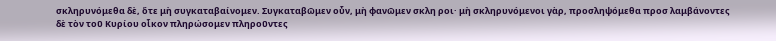σκληρυνόμεθα δὲ, ὅτε μὴ συγκαταβαίνομεν. Συγκαταβῶμεν οὖν, μὴ φανῶμεν σκλη ροι· μὴ σκληρυνόμενοι γὰρ, προσληψόμεθα προσ λαμβάνοντες δὲ τὸν τοῦ Κυρίου οἶκον πληρώσομεν πληροῦντες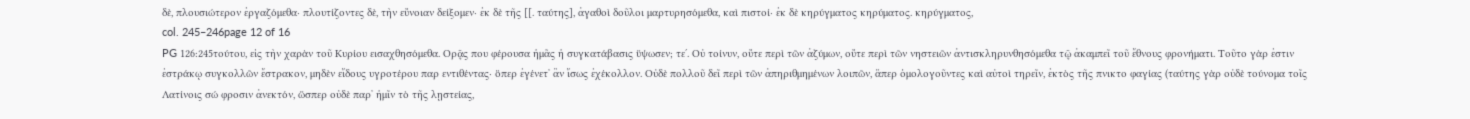δὲ, πλουσιώτερον ἐργαζόμεθα· πλουτίζοντες δὲ, τὴν εὔνοιαν δείξομεν· ἐκ δὲ τῆς [[. ταύτης], ἀγαθοὶ δοῦλοι μαρτυρησόμεθα, καὶ πιστοί· ἐκ δὲ κηρύγματος κηρύματος. κηρύγματος,
col. 245–246page 12 of 16
PG 126:245τούτου, εἰς τὴν χαρὰν τοῦ Κυρίου εισαχθησόμεθα. Ορᾷς που φέρουσα ἡμᾶς ἡ συγκατάβασις ὕψωσεν; τε΄. Οὐ τοίνυν, οὔτε περὶ τῶν ἀζύμων, οὔτε περὶ τῶν νηστειῶν ἀντισκληρυνθησόμεθα τῷ ἀκαμπεῖ τοῦ ἔθνους φρονήματι. Τοῦτο γὰρ ἐστιν ἐστράκῳ συγκολλῶν ἔστρακον, μηδὲν εἴδους υγροτέρου παρ εντιθέντας· ὅπερ ἐγένετ᾽ ἂν ἴσως ἐχέκολλον. Οὐδὲ πολλοῦ δεῖ περὶ τῶν ἀπηριθμημένων λοιπῶν, ἅπερ ὁμολογοῦντες καὶ αὐτοὶ τηρεῖν, ἐκτὸς τῆς πνικτο φαγίας (ταύτης γὰρ οὐδὲ τούνομα τοῖς Λατίνοις σώ φροσιν ἀνεκτόν, ὥσπερ οὐδὲ παρ᾽ ἡμῖν τὸ τῆς λῃστείας,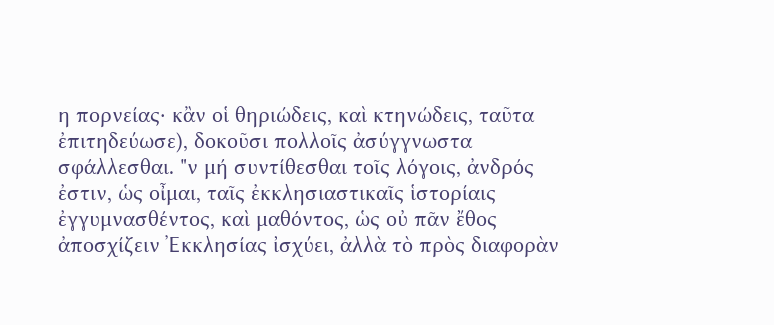η πορνείας· κἂν οἱ θηριώδεις, καὶ κτηνώδεις, ταῦτα ἐπιτηδεύωσε), δοκοῦσι πολλοῖς ἀσύγγνωστα σφάλλεσθαι. "ν μή συντίθεσθαι τοῖς λόγοις, ἀνδρός ἐστιν, ὡς οἶμαι, ταῖς ἐκκλησιαστικαῖς ἱστορίαις ἐγγυμνασθέντος, καὶ μαθόντος, ὡς οὐ πᾶν ἔθος ἀποσχίζειν Ἐκκλησίας ἰσχύει, ἀλλὰ τὸ πρὸς διαφορὰν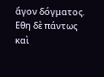ἄγον δόγματος. Εθη δὲ πάντως καὶ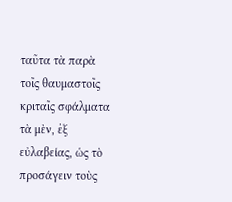ταῦτα τὰ παρὰ τοῖς θαυμαστοῖς κριταῖς σφάλματα τὰ μὲν, ἐξ εὐλαβείας, ὡς τὸ προσάγειν τοὺς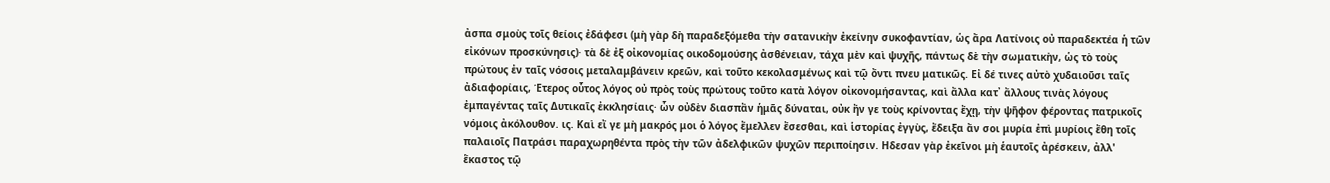ἀσπα σμοὺς τοῖς θείοις ἐδάφεσι (μὴ γὰρ δὴ παραδεξόμεθα τὴν σατανικὴν ἐκείνην συκοφαντίαν, ὡς ἄρα Λατίνοις οὐ παραδεκτέα ἡ τῶν εἰκόνων προσκύνησις)· τὰ δὲ ἐξ οἰκονομίας οικοδομούσης ἀσθένειαν, τάχα μὲν καὶ ψυχῆς, πάντως δὲ τὴν σωματικὴν, ὡς τὸ τοὺς πρώτους ἐν ταῖς νόσοις μεταλαμβάνειν κρεῶν, καὶ τοῦτο κεκολασμένως καὶ τῷ ὄντι πνευ ματικῶς. Εἰ δέ τινες αὐτὸ χυδαιοῦσι ταῖς ἀδιαφορίαις, Έτερος οὗτος λόγος οὐ πρὸς τοὺς πρώτους τοῦτο κατὰ λόγον οἰκονομήσαντας, καὶ ἄλλα κατ᾿ ἄλλους τινὰς λόγους ἐμπαγέντας ταῖς Δυτικαῖς ἐκκλησίαις· ὧν οὐδὲν διασπἂν ἡμᾶς δύναται, οὐκ ἤν γε τοὺς κρίνοντας ἔχῃ, τὴν ψῆφον φέροντας πατρικοῖς νόμοις ἀκόλουθον. ις. Καὶ εἴ γε μὴ μακρός μοι ὁ λόγος ἔμελλεν ἔσεσθαι, καὶ ἱστορίας ἐγγὺς, ἔδειξα ἄν σοι μυρία ἐπὶ μυρίοις ἔθη τοῖς παλαιοῖς Πατράσι παραχωρηθέντα πρὸς τὴν τῶν ἀδελφικῶν ψυχῶν περιποίησιν. Ηδεσαν γὰρ ἐκεῖνοι μὴ ἑαυτοῖς ἀρέσκειν, ἀλλ' ἕκαστος τῷ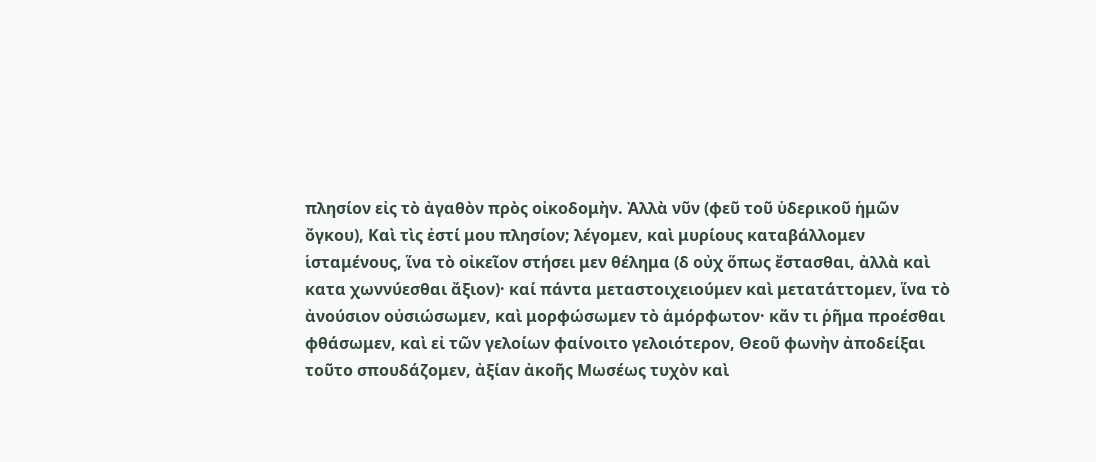πλησίον εἰς τὸ ἀγαθὸν πρὸς οἰκοδομὴν. Ἀλλὰ νῦν (φεῦ τοῦ ὑδερικοῦ ἡμῶν ὄγκου), Καὶ τὶς ἐστί μου πλησίον; λέγομεν, καὶ μυρίους καταβάλλομεν ἱσταμένους, ἵνα τὸ οἰκεῖον στήσει μεν θέλημα (δ οὐχ ὅπως ἔστασθαι, ἀλλὰ καὶ κατα χωννύεσθαι ἄξιον)· καί πάντα μεταστοιχειούμεν καὶ μετατάττομεν, ἵνα τὸ ἀνούσιον οὐσιώσωμεν, καὶ μορφώσωμεν τὸ ἁμόρφωτον· κἄν τι ῥῆμα προέσθαι φθάσωμεν, καὶ εἰ τῶν γελοίων φαίνοιτο γελοιότερον, Θεοῦ φωνὴν ἀποδείξαι τοῦτο σπουδάζομεν, ἀξίαν ἀκοῆς Μωσέως τυχὸν καὶ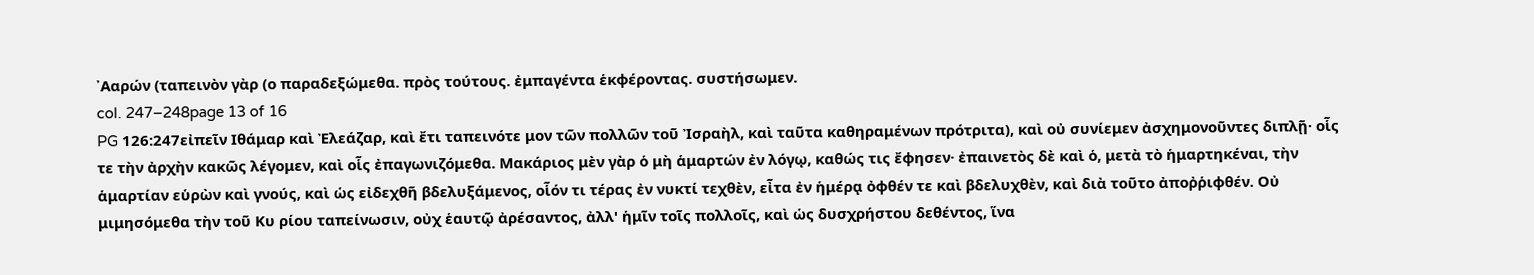᾿Ααρών (ταπεινὸν γὰρ (ο παραδεξώμεθα. πρὸς τούτους. ἐμπαγέντα ἑκφέροντας. συστήσωμεν.
col. 247–248page 13 of 16
PG 126:247εἰπεῖν Ιθάμαρ καὶ Ἐλεάζαρ, καὶ ἔτι ταπεινότε μον τῶν πολλῶν τοῦ Ἰσραὴλ, καὶ ταῦτα καθηραμένων πρότριτα), καὶ οὐ συνίεμεν ἀσχημονοῦντες διπλῇ· οἷς τε τὴν ἀρχὴν κακῶς λέγομεν, καὶ οἷς ἐπαγωνιζόμεθα. Μακάριος μὲν γὰρ ὁ μὴ ἁμαρτών ἐν λόγῳ, καθώς τις ἔφησεν· ἐπαινετὸς δὲ καὶ ὁ, μετὰ τὸ ἡμαρτηκέναι, τὴν ἁμαρτίαν εὑρὼν καὶ γνούς, καὶ ὡς εἰδεχθῆ βδελυξάμενος, οἷόν τι τέρας ἐν νυκτί τεχθὲν, εἶτα ἐν ἡμέρᾳ ὀφθέν τε καὶ βδελυχθὲν, καὶ διὰ τοῦτο ἀποῤῥιφθέν. Οὐ μιμησόμεθα τὴν τοῦ Κυ ρίου ταπείνωσιν, οὐχ ἑαυτῷ ἀρέσαντος, ἀλλ' ἡμῖν τοῖς πολλοῖς, καὶ ὡς δυσχρήστου δεθέντος, ἵνα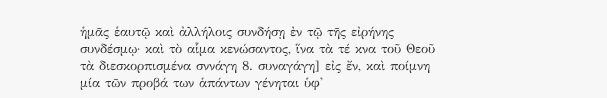ἡμᾶς ἑαυτῷ καὶ ἀλλήλοις συνδήσῃ ἐν τῷ τῆς εἰρήνης συνδέσμῳ· καὶ τὸ αἷμα κενώσαντος, ἵνα τὰ τέ κνα τοῦ Θεοῦ τὰ διεσκορπισμένα σννάγη 8. συναγάγη] εἰς ἔν, καὶ ποίμνη μία τῶν προβά των ἁπάντων γένηται ὑφ'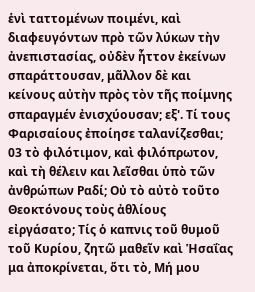ἑνὶ ταττομένων ποιμένι, καὶ διαφευγόντων πρὸ τῶν λύκων τὴν ἀνεπιστασίας, οὐδὲν ἧττον ἐκείνων σπαράττουσαν, μᾶλλον δὲ και κείνους αὐτὴν πρὸς τὸν τῆς ποίμνης σπαραγμέν ἐνισχύουσαν; εξ'. Τί τους Φαρισαίους ἐποίησε ταλανίζεσθαι; 03 τὸ φιλότιμον, καὶ φιλόπρωτον, καὶ τὴ θέλειν και λεῖσθαι ὑπὸ τῶν ἀνθρώπων Ραδί; Οὐ τὸ αὐτὸ τοῦτο Θεοκτόνους τοὺς ἀθλίους εἰργάσατο; Τίς ὁ καπνις τοῦ θυμοῦ τοῦ Κυρίου, ζητῶ μαθεῖν καὶ Ἡσαΐας μα ἀποκρίνεται, ὅτι τὸ, Μή μου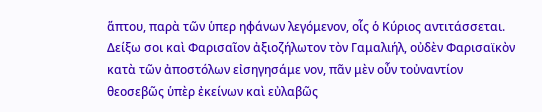ἅπτου, παρὰ τῶν ὑπερ ηφάνων λεγόμενον, οἷς ὁ Κύριος αντιτάσσεται. Δείξω σοι καὶ Φαρισαῖον ἀξιοζήλωτον τὸν Γαμαλιήλ, οὐδὲν Φαρισαϊκὸν κατὰ τῶν ἀποστόλων εἰσηγησάμε νον, πᾶν μὲν οὖν τοὐναντίον θεοσεβῶς ὑπὲρ ἐκείνων καὶ εὐλαβῶς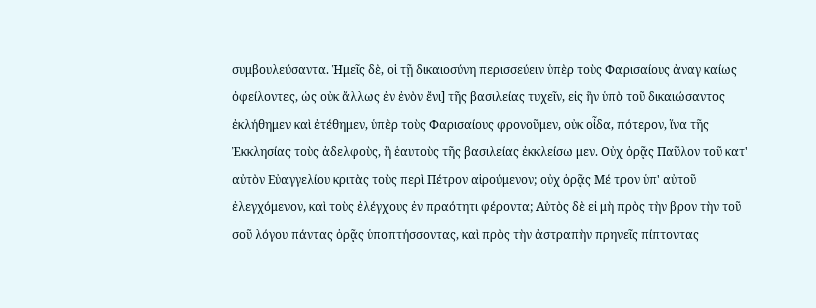συμβουλεύσαντα. Ἡμεῖς δὲ, οἱ τῇ δικαιοσύνη περισσεύειν ὑπὲρ τοὺς Φαρισαίους ἀναγ καίως ὀφείλοντες, ὡς οὐκ ἄλλως ἐν ἐνὸν ἔνι] τῆς βασιλείας τυχεῖν, εἰς ἣν ὑπὸ τοῦ δικαιώσαντος ἐκλήθημεν καὶ ἐτέθημεν, ὑπὲρ τοὺς Φαρισαίους φρονοῦμεν, οὐκ οἶδα, πότερον, ἵνα τῆς Ἐκκλησίας τοὺς ἀδελφοὺς, ἢ ἑαυτοὺς τῆς βασιλείας ἐκκλείσω μεν. Οὐχ ὁρᾷς Παῦλον τοῦ κατ' αὐτὸν Εὐαγγελίου κριτὰς τοὺς περὶ Πέτρον αἱρούμενον; οὐχ ὁρᾷς Μέ τρον ὑπ' αὐτοῦ ἐλεγχόμενον, καὶ τοὺς ἐλέγχους ἐν πραότητι φέροντα; Αὐτὸς δὲ εἰ μὴ πρὸς τὴν βρον τὴν τοῦ σοῦ λόγου πάντας ὁρᾷς ὑποπτήσσοντας, καὶ πρὸς τὴν ἀστραπὴν πρηνεῖς πίπτοντας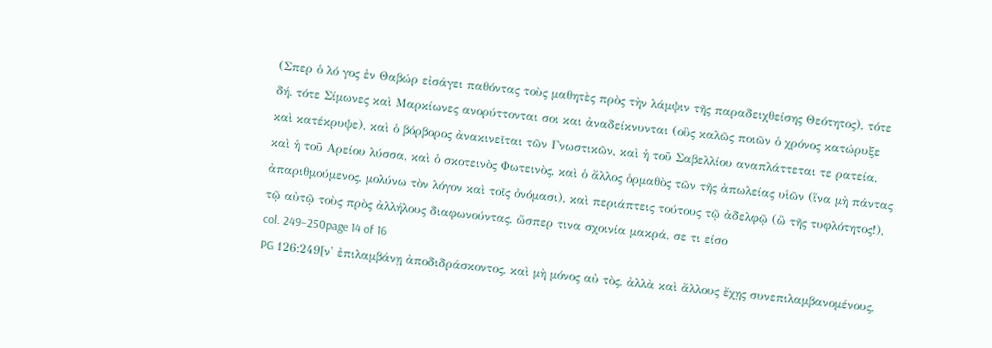(Σπερ ὁ λό γος ἐν Θαβώρ εἰσάγει παθόντας τοὺς μαθητὲς πρὸς τὴν λάμψιν τῆς παραδειχθείσης Θεότητος), τότε δή. τότε Σίμωνες καὶ Μαρκίωνες ανορύττονται σοι και ἀναδείκνυνται (οὓς καλῶς ποιῶν ὁ χρόνος κατώρυξε καὶ κατέκρυψε), καὶ ὁ βόρβορος ἀνακινεῖται τῶν Γνωστικῶν, καὶ ἡ τοῦ Σαβελλίου αναπλάττεται τε ρατεία, καὶ ἡ τοῦ Αρείου λύσσα, καὶ ὁ σκοτεινὸς Φωτεινὸς, καὶ ὁ ἄλλος ὁρμαθὸς τῶν τῆς ἀπωλείας υἱῶν (ἵνα μὴ πάντας ἀπαριθμούμενος, μολύνω τὸν λόγον καὶ τοῖς ὀνόμασι), καὶ περιάπτεις τούτους τῷ ἀδελφῷ (ὢ τῆς τυφλότητος!), τῷ αὐτῷ τοὺς πρὸς ἀλλήλους διαφωνούντας, ὥσπερ τινα σχοινία μακρά, σε τι είσο
col. 249–250page 14 of 16
PG 126:249[ν' ἐπιλαμβάνῃ ἀποδιδράσκοντος, καὶ μὴ μόνος αὐ τὸς, ἀλλὰ καὶ ἄλλους ἔχῃς συνεπιλαμβανομένους,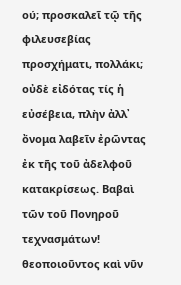ού; προσκαλεῖ τῷ τῆς φιλευσεβίας προσχήματι, πολλάκι; οὐδὲ εἰδότας τίς ἡ εὐσέβεια, πλὴν ἀλλ᾽ ὄνομα λαβεῖν ἐρῶντας ἐκ τῆς τοῦ ἀδελφοῦ κατακρίσεως. Βαβαὶ τῶν τοῦ Πονηροῦ τεχνασμάτων! θεοποιοῦντος καὶ νῦν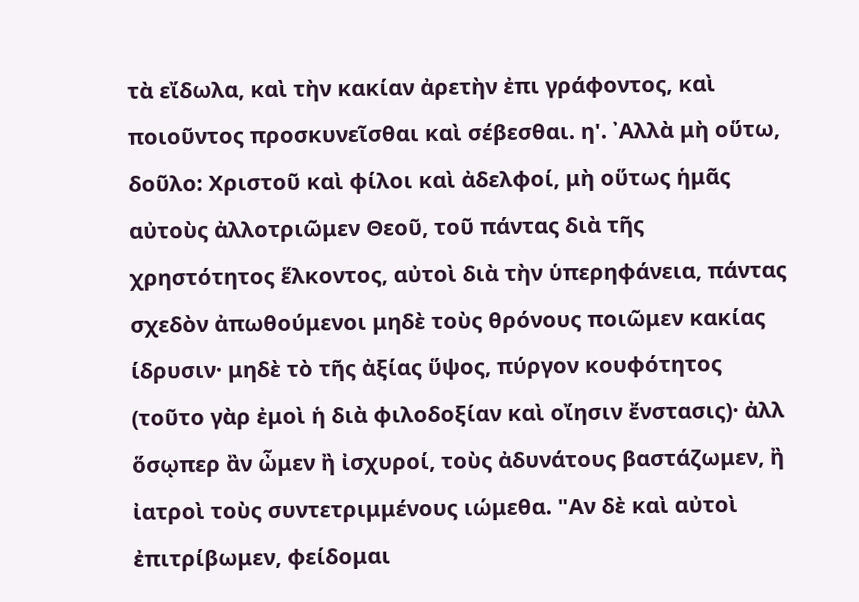τὰ εἴδωλα, καὶ τὴν κακίαν ἀρετὴν ἐπι γράφοντος, καὶ ποιοῦντος προσκυνεῖσθαι καὶ σέβεσθαι. η'. ᾿Αλλὰ μὴ οὕτω, δοῦλο: Χριστοῦ καὶ φίλοι καὶ ἀδελφοί, μὴ οὕτως ἡμᾶς αὐτοὺς ἀλλοτριῶμεν Θεοῦ, τοῦ πάντας διὰ τῆς χρηστότητος ἕλκοντος, αὐτοὶ διὰ τὴν ὑπερηφάνεια, πάντας σχεδὸν ἀπωθούμενοι μηδὲ τοὺς θρόνους ποιῶμεν κακίας ίδρυσιν· μηδὲ τὸ τῆς ἀξίας ὕψος, πύργον κουφότητος (τοῦτο γὰρ ἐμοὶ ἡ διὰ φιλοδοξίαν καὶ οἴησιν ἔνστασις)· ἀλλ ὅσῳπερ ἂν ὦμεν ἢ ἰσχυροί, τοὺς ἀδυνάτους βαστάζωμεν, ἢ ἰατροὶ τοὺς συντετριμμένους ιώμεθα. "Αν δὲ καὶ αὐτοὶ ἐπιτρίβωμεν, φείδομαι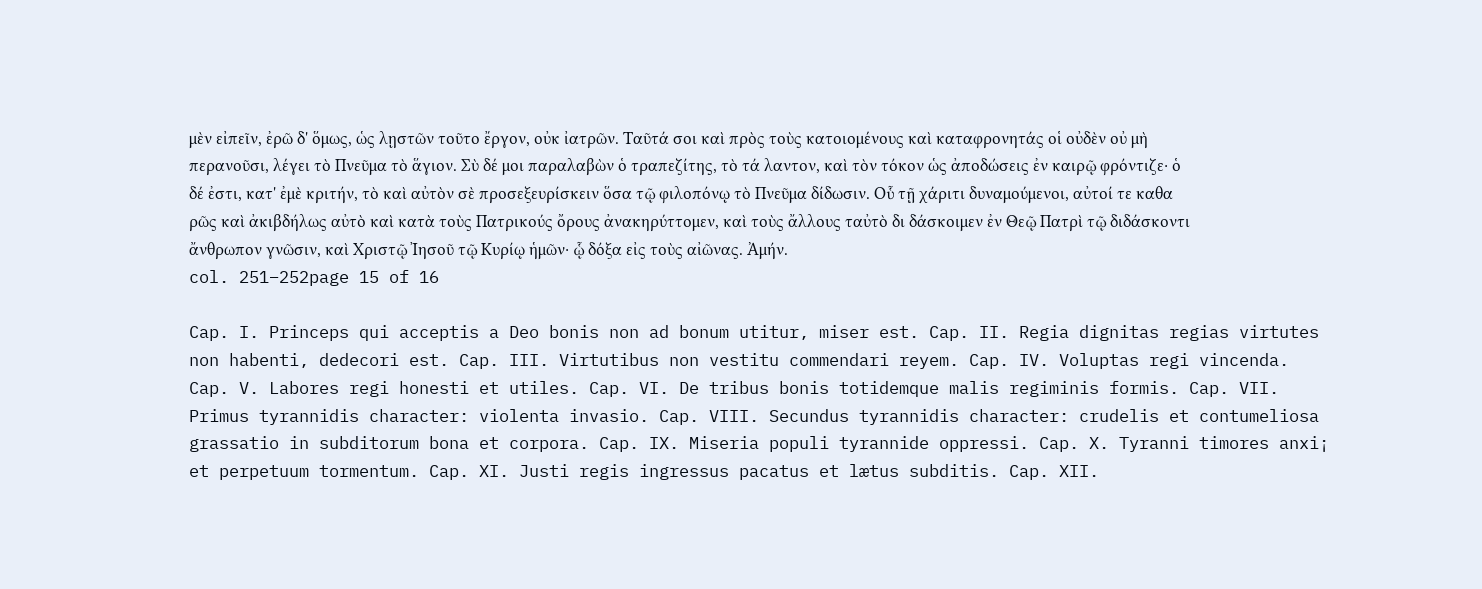μὲν εἰπεῖν, ἐρῶ δ' ὅμως, ὡς λῃστῶν τοῦτο ἔργον, οὐκ ἰατρῶν. Ταῦτά σοι καὶ πρὸς τοὺς κατοιομένους καὶ καταφρονητάς οἱ οὐδὲν οὐ μὴ περανοῦσι, λέγει τὸ Πνεῦμα τὸ ἅγιον. Σὺ δέ μοι παραλαβὼν ὁ τραπεζίτης, τὸ τά λαντον, καὶ τὸν τόκον ὡς ἀποδώσεις ἐν καιρῷ φρόντιζε· ὁ δέ ἐστι, κατ' ἐμὲ κριτήν, τὸ καὶ αὐτὸν σὲ προσεξευρίσκειν ὅσα τῷ φιλοπόνῳ τὸ Πνεῦμα δίδωσιν. Οὗ τῇ χάριτι δυναμούμενοι, αὐτοί τε καθα ρῶς καὶ ἀκιβδήλως αὐτὸ καὶ κατὰ τοὺς Πατρικούς ὄρους ἀνακηρύττομεν, καὶ τοὺς ἄλλους ταὐτὸ δι δάσκοιμεν ἐν Θεῷ Πατρὶ τῷ διδάσκοντι ἄνθρωπον γνῶσιν, καὶ Χριστῷ Ἰησοῦ τῷ Κυρίῳ ἡμῶν· ᾧ δόξα εἰς τοὺς αἰῶνας. Ἀμήν.
col. 251–252page 15 of 16

Cap. I. Princeps qui acceptis a Deo bonis non ad bonum utitur, miser est. Cap. II. Regia dignitas regias virtutes non habenti, dedecori est. Cap. III. Virtutibus non vestitu commendari reyem. Cap. IV. Voluptas regi vincenda. Cap. V. Labores regi honesti et utiles. Cap. VI. De tribus bonis totidemque malis regiminis formis. Cap. VII. Primus tyrannidis character: violenta invasio. Cap. VIII. Secundus tyrannidis character: crudelis et contumeliosa grassatio in subditorum bona et corpora. Cap. IX. Miseria populi tyrannide oppressi. Cap. X. Tyranni timores anxi¡ et perpetuum tormentum. Cap. XI. Justi regis ingressus pacatus et lætus subditis. Cap. XII.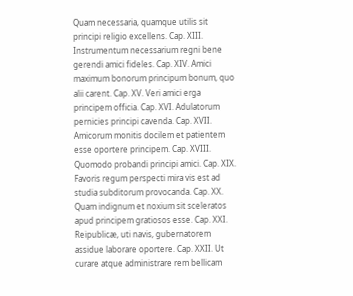Quam necessaria, quamque utilis sit principi religio excellens. Cap. XIII. Instrumentum necessarium regni bene gerendi amici fideles. Cap. XIV. Amici maximum bonorum principum bonum, quo alii carent. Cap. XV. Veri amici erga principem officia. Cap. XVI. Adulatorum pernicies principi cavenda. Cap. XVII. Amicorum monitis docilem et patientem esse oportere principem. Cap. XVIII. Quomodo probandi principi amici. Cap. XIX. Favoris regum perspecti mira vis est ad studia subditorum provocanda. Cap. XX. Quam indignum et noxium sit sceleratos apud principem gratiosos esse. Cap. XXI. Reipublicæ, uti navis, gubernatorem assidue laborare oportere. Cap. XXII. Ut curare atque administrare rem bellicam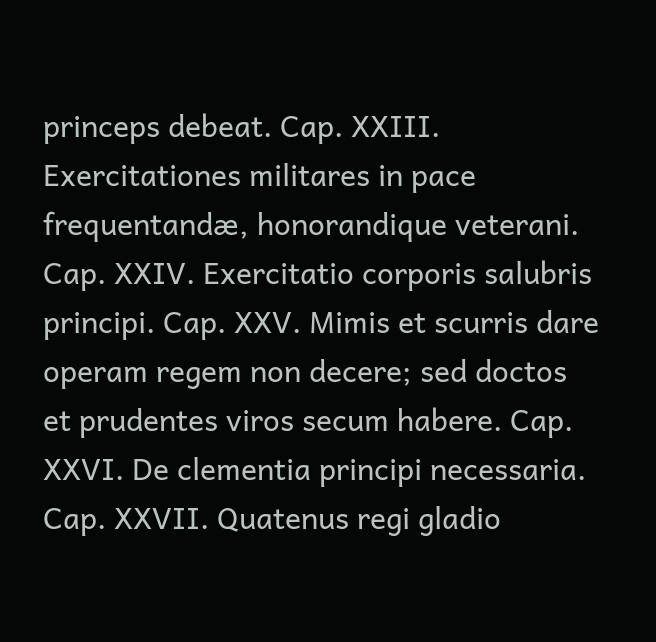princeps debeat. Cap. XXIII. Exercitationes militares in pace frequentandæ, honorandique veterani. Cap. XXIV. Exercitatio corporis salubris principi. Cap. XXV. Mimis et scurris dare operam regem non decere; sed doctos et prudentes viros secum habere. Cap. XXVI. De clementia principi necessaria. Cap. XXVII. Quatenus regi gladio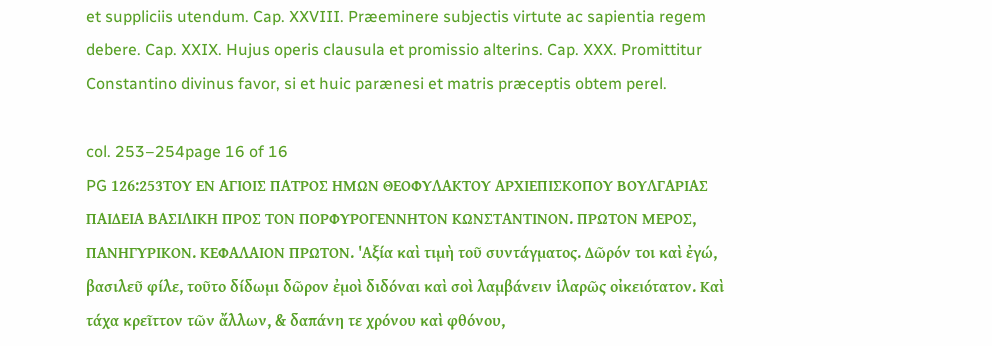et suppliciis utendum. Cap. XXVIII. Præeminere subjectis virtute ac sapientia regem debere. Cap. XXIX. Hujus operis clausula et promissio alterins. Cap. XXX. Promittitur Constantino divinus favor, si et huic parænesi et matris præceptis obtem perel.

col. 253–254page 16 of 16
PG 126:253ΤΟΥ ΕΝ ΑΓΙΟΙΣ ΠΑΤΡΟΣ ΗΜΩΝ ΘΕΟΦΥΛΑΚΤΟΥ ΑΡΧΙΕΠΙΣΚΟΠΟΥ ΒΟΥΛΓΑΡΙΑΣ ΠΑΙΔΕΙΑ ΒΑΣΙΛΙΚΗ ΠΡΟΣ ΤΟΝ ΠΟΡΦΥΡΟΓΕΝΝΗΤΟΝ ΚΩΝΣΤΑΝΤΙΝΟΝ. ΠΡΩΤΟΝ ΜΕΡΟΣ, ΠΑΝΗΓΥΡΙΚΟΝ. ΚΕΦΑΛΑΙΟΝ ΠΡΩΤΟΝ. 'Αξία καὶ τιμὴ τοῦ συντάγματος. Δῶρόν τοι καὶ ἐγώ, βασιλεῦ φίλε, τοῦτο δίδωμι δῶρον ἐμοὶ διδόναι καὶ σοὶ λαμβάνειν ἱλαρῶς οἰκειότατον. Καὶ τάχα κρεῖττον τῶν ἄλλων, & δαπάνη τε χρόνου καὶ φθόνου,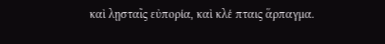καὶ λῃσταῖς εὐπορία, καὶ κλέ πταις ἅρπαγμα.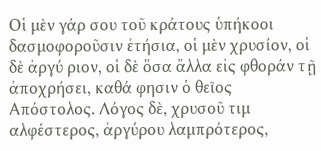Οἱ μὲν γάρ σου τοῦ κράτους ὑπήκοοι δασμοφοροῦσιν ἐτήσια, οἱ μὲν χρυσίον, οἱ δὲ ἀργύ ριον, οἱ δὲ ὅσα ἄλλα εἰς φθοράν τῇ ἀποχρήσει, καθά φησιν ὁ θεῖος Απόστολος. Λόγος δὲ, χρυσοῦ τιμ αλφέστερος, ἀργύρου λαμπρότερος,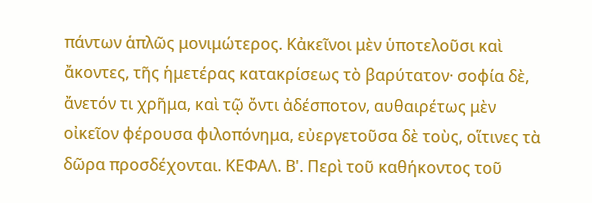πάντων ἁπλῶς μονιμώτερος. Κἀκεῖνοι μὲν ὑποτελοῦσι καὶ ἄκοντες, τῆς ἡμετέρας κατακρίσεως τὸ βαρύτατον· σοφία δὲ, ἄνετόν τι χρῆμα, καὶ τῷ ὄντι ἀδέσποτον, αυθαιρέτως μὲν οἰκεῖον φέρουσα φιλοπόνημα, εὐεργετοῦσα δὲ τοὺς, οἵτινες τὰ δῶρα προσδέχονται. ΚΕΦΑΛ. Β'. Περὶ τοῦ καθήκοντος τοῦ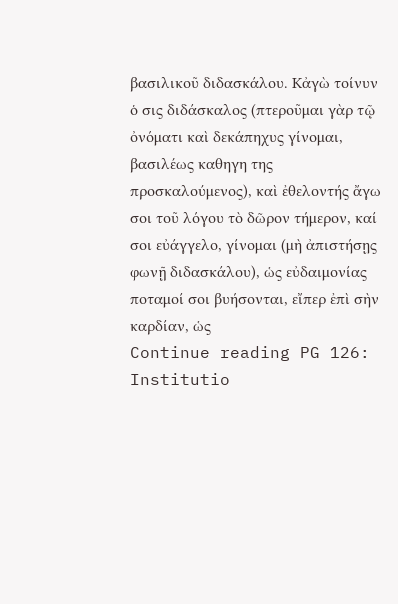βασιλικοῦ διδασκάλου. Κἀγὼ τοίνυν ὁ σις διδάσκαλος (πτεροῦμαι γὰρ τῷ ὀνόματι καὶ δεκάπηχυς γίνομαι, βασιλέως καθηγη της προσκαλούμενος), καὶ ἐθελοντής ἄγω σοι τοῦ λόγου τὸ δῶρον τήμερον, καί σοι εὐάγγελο, γίνομαι (μὴ ἀπιστήσῃς φωνῇ διδασκάλου), ὡς εὐδαιμονίας ποταμοί σοι βυήσονται, εἴπερ ἐπὶ σὴν καρδίαν, ὡς
Continue reading PG 126: Institutio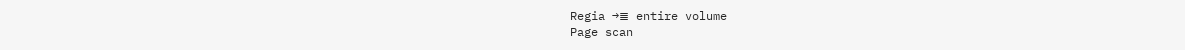Regia →≣ entire volume
Page scan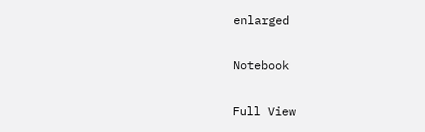enlarged

Notebook

Full View